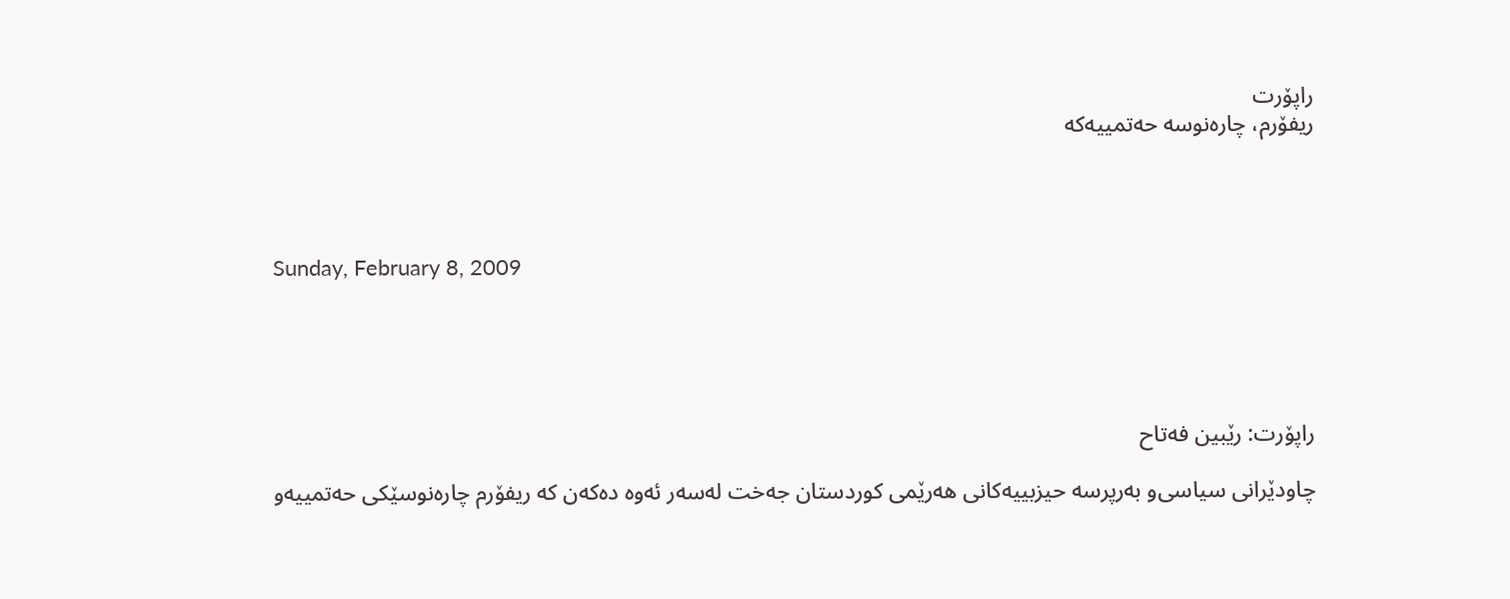راپۆرت
ریفۆرم، چاره‌نوسه‌ حه‌تمییه‌كه‌




Sunday, February 8, 2009





راپۆرت: رێبین فه‌تاح

چاودێرانی‌ سیاسی‌‌و به‌رپرسه‌ حیزبییه‌كانی‌ هه‌رێمی‌ كوردستان جه‌خت له‌سه‌ر ئه‌وه‌ ده‌كه‌ن كه‌ ریفۆرم چاره‌نوسێكی‌ حه‌تمییه‌و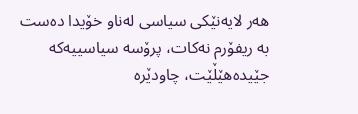هه‌ر لایه‌نێكی‌ سیاسی‌ له‌ناو خۆیدا ده‌ست به‌ ریفۆرم نه‌كات، پرۆسه‌ سیاسییه‌كه‌ جێیده‌هێڵێت، چاودێره‌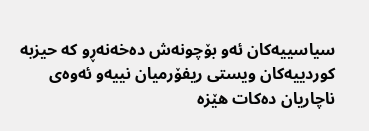سیاسییه‌كان ئه‌و بۆچونه‌ش ده‌خه‌نه‌ڕو كه‌ حیزبه‌ كوردییه‌كان ویستی‌ ریفۆرمیان نییه‌و ئه‌وه‌ی‌ ناچاریان ده‌كات هێزه‌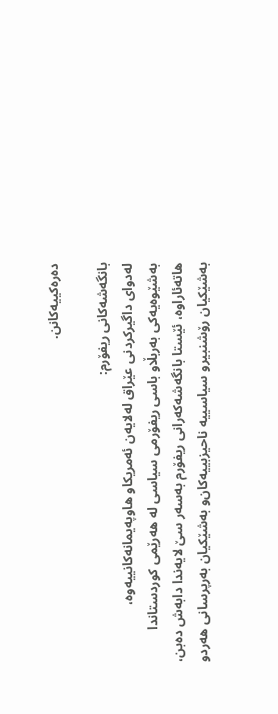ده‌ره‌كییه‌كانن.

بانگه‌شه‌كانی‌ ریفۆرم:
له‌دوای‌ داگیركردنی‌ عێراق له‌لایه‌ن ئه‌مریكاو هاوپه‌یمانه‌كانییه‌وه‌، به‌شێوه‌یه‌كی‌ به‌ربڵاو باسی‌ ریفۆرمی‌ سیاسی‌ له‌ هه‌رێمی‌ كوردستاندا هاته‌ئاراوه‌، ئێستا بانگه‌شه‌كه‌رانی‌ ریفۆرم به‌سه‌ر سێ‌ لایه‌ندا دابه‌ش ده‌بن، به‌شێكیان رۆشنبیرو سیاسییه‌ ناحیزبییه‌كان‌و به‌شێكیان به‌رپرسانی‌ هه‌ردو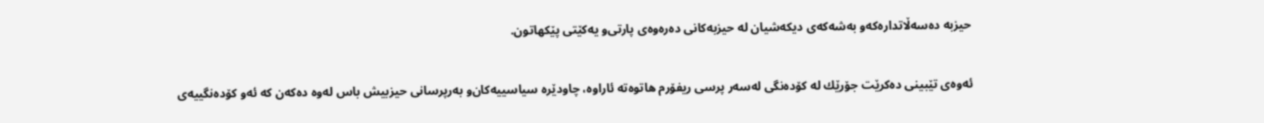حیزبه‌ ده‌سه‌ڵاتداره‌كه‌و به‌شه‌كه‌ی‌ دیكه‌شیان له‌ حیزبه‌كانی‌ ده‌ره‌وه‌ی‌ پارتی‌‌و یه‌كێتی‌ پێكهاتون.

ئه‌وه‌ی‌ تێبینی‌ ده‌كرێت جۆرێك له‌ كۆده‌نگی‌ له‌سه‌ر پرسی‌ ریفۆرم هاتوه‌ته‌ ئاراوه‌، چاودێره‌ سیاسییه‌كان‌و به‌رپرسانی‌ حیزبیش باس له‌وه‌ ده‌كه‌ن كه‌ ئه‌و كۆده‌نگییه‌ی‌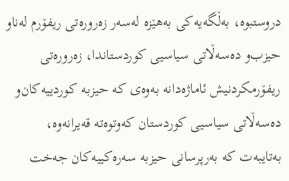دروستبوه‌، به‌ڵگه‌یه‌كی‌ به‌هێزه‌ له‌سه‌ر زه‌روره‌تی‌ ریفۆرم له‌ناو حیزب‌و ده‌سه‌ڵاتی‌ سیاسیی‌ كوردستاندا، زه‌روره‌تی‌ ریفۆرمكردنیش ئاماژه‌دانه‌ به‌وه‌ی‌ كه‌ حیزبه‌ كوردییه‌كان‌و ده‌سه‌ڵاتی‌ سیاسیی‌ كوردستان كه‌وتوه‌ته‌ قه‌یرانه‌وه‌، به‌تایبه‌ت كه‌ به‌رپرسانی‌ حیزبه‌ سه‌ره‌كییه‌كان جه‌خت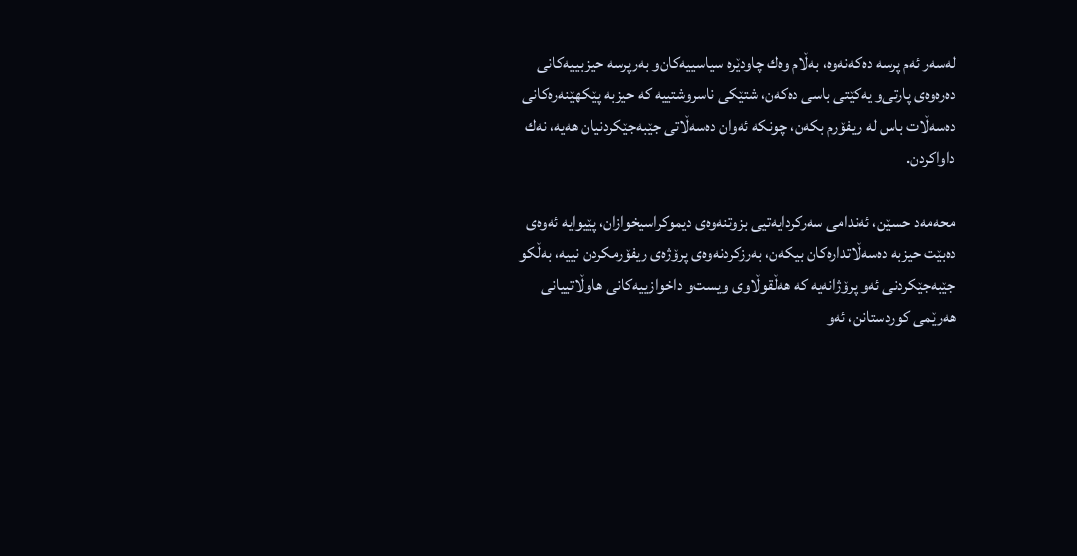له‌سه‌ر ئه‌م پرسه‌ ده‌كه‌نه‌وه‌، به‌ڵام وه‌ك چاودێره‌ سیاسییه‌كان‌و به‌رپرسه‌ حیزبییه‌كانی‌ ده‌ره‌وه‌ی‌ پارتی‌‌و یه‌كێتی‌ باسی‌ ده‌كه‌ن، شتێكی‌ ناسروشتییه‌ كه‌ حیزبه‌ پێكهێنه‌ره‌كانی‌ ده‌سه‌ڵات باس له‌ ریفۆرم بكه‌ن، چونكه‌ ئه‌وان ده‌سه‌ڵاتی‌ جێبه‌جێكردنیان هه‌یه‌، نه‌ك داواكردن.

محه‌مه‌د حسێن، ئه‌ندامی‌ سه‌ركردایه‌تیی‌ بزوتنه‌وه‌ی‌ دیموكراسیخوازان، پێیوایه‌ ئه‌وه‌ی‌ ده‌بێت حیزبه‌ ده‌سه‌ڵاتداره‌كان بیكه‌ن، به‌رزكردنه‌وه‌ی‌ پرۆژه‌ی‌ ریفۆرمكردن نییه‌، به‌ڵكو جێبه‌جێكردنی‌ ئه‌و پرۆژانه‌یه‌ كه‌ هه‌ڵقوڵاوی‌ ویست‌و داخوازییه‌كانی‌ هاوڵاتییانی‌ هه‌رێمی‌ كوردستانن، ئه‌و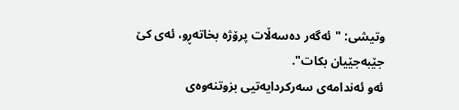وتیشی‌: "ئه‌گه‌ر ده‌سه‌ڵات پرۆژه‌ بخاته‌ڕو، ئه‌ی‌ كێ‌ جێبه‌جێیان بكات".
ئه‌و ئه‌ندامه‌ی‌ سه‌ركردایه‌تیی‌ بزوتنه‌وه‌ی‌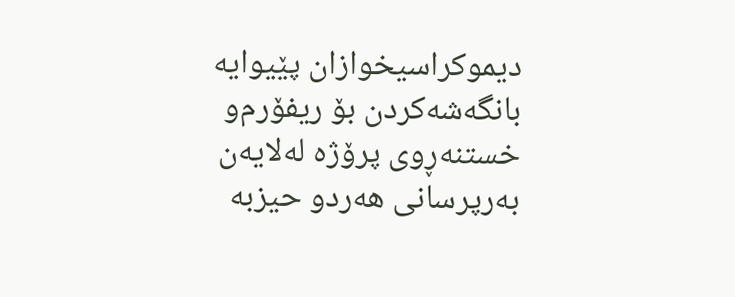دیموكراسیخوازان پێیوایه‌ بانگه‌شه‌كردن بۆ ریفۆرم‌و خستنه‌ڕوی‌ پرۆژه‌ له‌لایه‌ن به‌رپرسانی‌ هه‌ردو حیزبه‌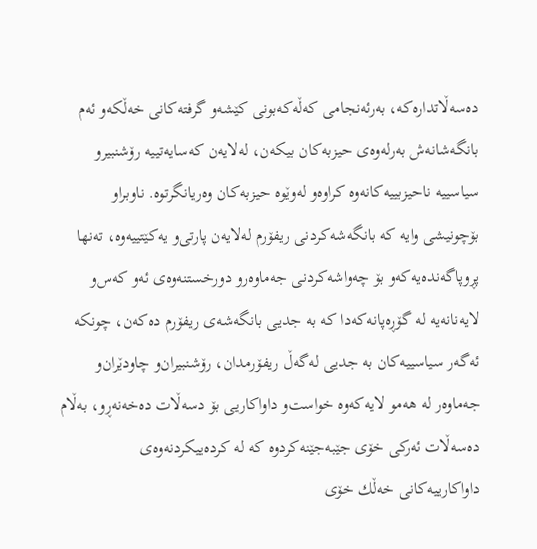ده‌سه‌ڵاتداره‌كه‌، به‌رئه‌نجامی‌ كه‌ڵه‌كه‌بونی‌ كێشه‌و گرفته‌كانی‌ خه‌ڵكه‌و ئه‌م بانگه‌شانه‌ش به‌رله‌وه‌ی‌ حیزبه‌كان بیكه‌ن، له‌لایه‌ن كه‌سایه‌تییه‌ رۆشنبیرو سیاسییه‌ ناحیزبییه‌كانه‌وه‌ كراوه‌و له‌وێوه‌ حیزبه‌كان وه‌ریانگرتوه‌. ناوبراو بۆچونیشی‌ وایه‌ كه‌ بانگه‌شه‌كردنی‌ ریفۆرم له‌لایه‌ن پارتی‌‌و یه‌كێتییه‌وه‌، ته‌نها پڕوپاگه‌نده‌یه‌كه‌و بۆ چه‌واشه‌كردنی‌ جه‌ماوه‌رو دورخستنه‌وه‌ی‌ ئه‌و كه‌س‌و لایه‌نانه‌یه‌ له‌ گۆڕه‌پانه‌كه‌دا كه‌ به‌ جدیی‌ بانگه‌شه‌ی‌ ریفۆرم ده‌كه‌ن، چونكه‌ ئه‌گه‌ر سیاسییه‌كان به‌ جدیی‌ له‌گه‌ڵ‌ ریفۆرمدان، رۆشنبیران‌و چاودێران‌و جه‌ماوه‌ر له‌ هه‌مو لایه‌كه‌وه‌ خواست‌و داواكاریی‌ بۆ دسه‌ڵات ده‌خه‌نه‌ڕو، به‌ڵام ده‌سه‌ڵات ئه‌ركی‌ خۆی‌ جێبه‌جێنه‌كردوه‌ كه‌ له‌ كرده‌ییكردنه‌وه‌ی‌ داواكارییه‌كانی‌ خه‌ڵك خۆی‌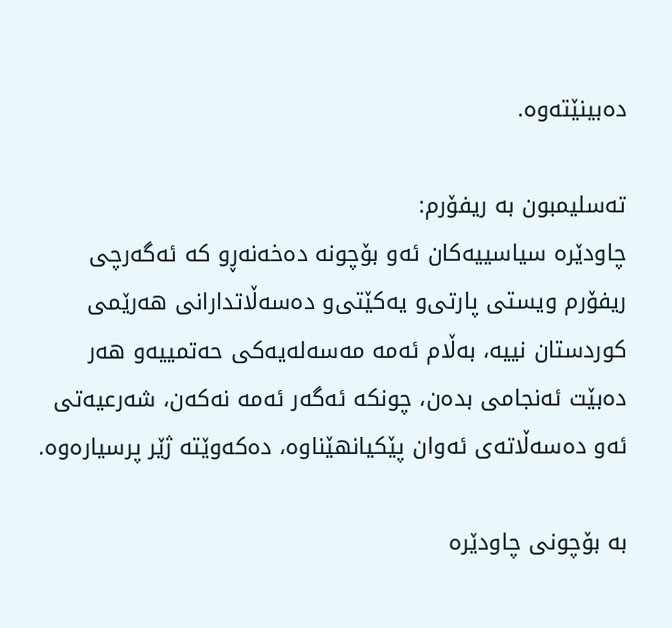ده‌بینێته‌وه‌.

ته‌سلیمبون به‌ ریفۆرم:
چاودێره‌ سیاسییه‌كان ئه‌و بۆچونه‌ ده‌خه‌نه‌ڕو كه‌ ئه‌گه‌رچی‌ ریفۆرم ویستی‌ پارتی‌‌و یه‌كێتی‌‌و ده‌سه‌ڵاتدارانی‌ هه‌رێمی‌ كوردستان نییه‌، به‌ڵام ئه‌مه‌ مه‌سه‌له‌یه‌كی‌ حه‌تمییه‌و هه‌ر ده‌بێت ئه‌نجامی‌ بده‌ن، چونكه‌ ئه‌گه‌ر ئه‌مه‌ نه‌كه‌ن، شه‌رعیه‌تی‌ ئه‌و ده‌سه‌ڵاته‌ی‌ ئه‌وان پێكیانهێناوه‌، ده‌كه‌وێته‌ ژێر پرسیاره‌وه‌.

به‌ بۆچونی‌ چاودێره‌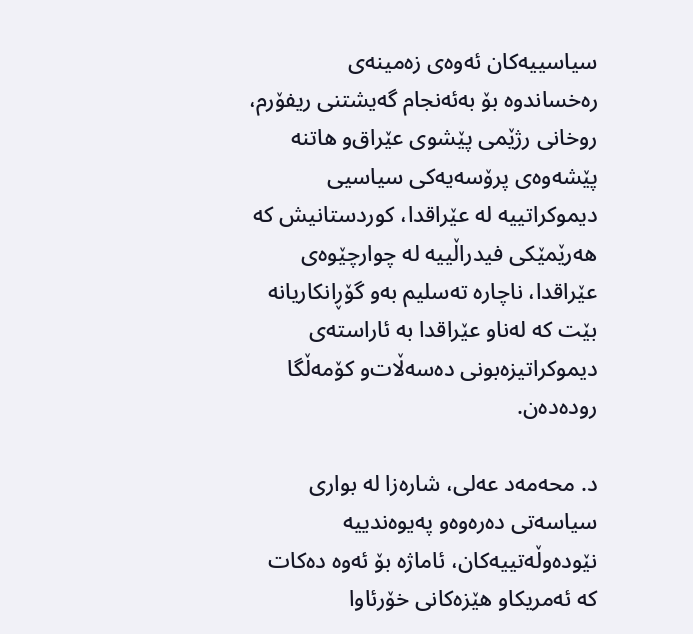سیاسییه‌كان ئه‌وه‌ی‌ زه‌مینه‌ی‌ ره‌خساندوه‌ بۆ به‌ئه‌نجام گه‌یشتنی‌ ریفۆرم، روخانی‌ رژێمی‌ پێشوی‌ عێراق‌و هاتنه‌ پێشه‌وه‌ی‌ پرۆسه‌یه‌كی‌ سیاسیی‌ دیموكراتییه‌ له‌ عێراقدا، كوردستانیش كه‌ هه‌رێمێكی‌ فیدراڵییه‌ له‌ چوارچێوه‌ی‌ عێراقدا، ناچاره‌ ته‌سلیم به‌و گۆڕانكاریانه‌ بێت كه‌ له‌ناو عێراقدا به‌ ئاراسته‌ی‌ دیموكراتیزه‌بونی‌ ده‌سه‌ڵات‌و كۆمه‌ڵگا روده‌ده‌ن.

د. محه‌مه‌د عه‌لی‌، شاره‌زا له‌ بواری‌ سیاسه‌تی‌ ده‌ره‌وه‌و په‌یوه‌ندییه‌ نێوده‌وڵه‌تییه‌كان، ئاماژه‌ بۆ ئه‌وه‌ ده‌كات كه‌ ئه‌مریكاو هێزه‌كانی‌ خۆرئاوا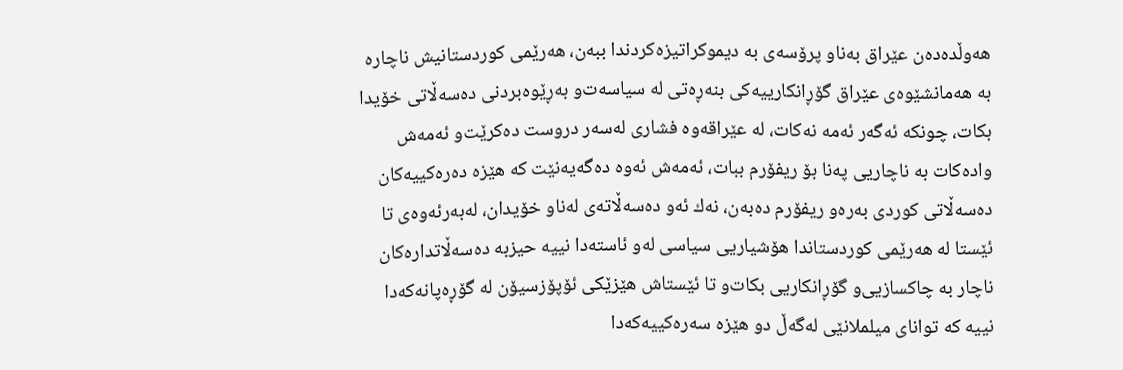هه‌وڵده‌ده‌ن عێراق به‌ناو پرۆسه‌ی‌ به‌ دیموكراتیزه‌كردندا ببه‌ن، هه‌رێمی‌ كوردستانیش ناچاره‌ به‌ هه‌مانشێوه‌ی‌ عێراق گۆڕانكارییه‌كی‌ بنه‌ڕه‌تی‌ له‌ سیاسه‌ت‌و به‌ڕێوه‌بردنی‌ ده‌سه‌ڵاتی‌ خۆیدا بكات، چونكه‌ ئه‌گه‌ر ئه‌مه‌ نه‌كات، له‌ عێراقه‌وه‌ فشاری‌ له‌سه‌ر دروست ده‌كرێت‌و ئه‌مه‌ش واده‌كات به‌ ناچاریی‌ په‌نا بۆ ریفۆرم ببات، ئه‌مه‌ش ئه‌وه‌ ده‌گه‌یه‌نێت كه‌ هێزه‌ ده‌ره‌كییه‌كان ده‌سه‌ڵاتی‌ كوردی‌ به‌ره‌و ریفۆرم ده‌به‌ن، نه‌ك ئه‌و ده‌سه‌ڵاته‌ی‌ له‌ناو خۆیدان، له‌به‌رئه‌وه‌ی‌ تا ئێستا له‌ هه‌رێمی‌ كوردستاندا هۆشیاریی‌ سیاسی‌ له‌و ئاسته‌دا نییه‌ حیزبه‌ ده‌سه‌ڵاتداره‌كان ناچار به‌ چاكسازیی‌‌و گۆڕانكاریی‌ بكات‌و تا ئێستاش هێزێكی‌ ئۆپۆزسیۆن له‌ گۆڕه‌پانه‌كه‌دا نییه‌ كه‌ توانای‌ میلملانێی‌ له‌گه‌ڵ‌ دو هێزه‌ سه‌ره‌كییه‌كه‌دا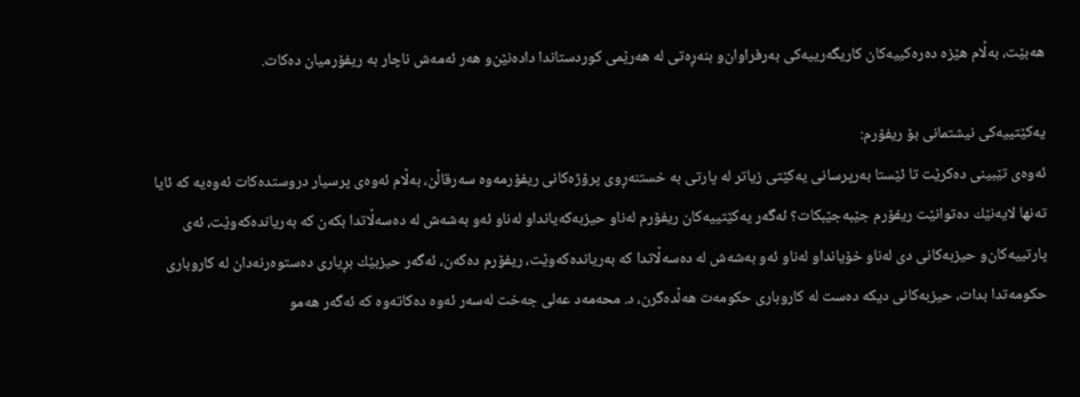هه‌بێت، به‌ڵام هێزه‌ ده‌ره‌كییه‌كان كاریگه‌رییه‌كی‌ به‌رفراوان‌و بنه‌ڕه‌تی‌ له‌ هه‌رێمی‌ كوردستاندا داده‌نێن‌و هه‌ر ئه‌مه‌ش ناچار به‌ ریفۆرمیان ده‌كات.

یه‌كێتییه‌كی‌ نیشتمانی‌ بۆ ریفۆرم:
ئه‌وه‌ی‌ تێبینی‌ ده‌كرێت تا ئێستا به‌رپرسانی‌ یه‌كێتی‌ زیاتر له‌ پارتی‌ به‌ خستنه‌ڕوی‌ پرۆژه‌كانی‌ ریفۆرمه‌وه‌ سه‌رقاڵن، به‌ڵام ئه‌وه‌ی‌ پرسیار دروستده‌كات ئه‌وه‌یه‌ كه‌ ئایا ته‌نها لایه‌نێك ده‌توانێت ریفۆرم جێبه‌جێبكات؟ ئه‌گه‌ر یه‌كێتییه‌كان ریفۆرم له‌ناو حیزبه‌كه‌یانداو له‌ناو ئه‌و به‌شه‌ش له‌ ده‌سه‌ڵاتدا بكه‌ن كه‌ به‌ریانده‌كه‌وێت، ئه‌ی‌ پارتییه‌كان‌و حیزبه‌كانی‌ دی‌ له‌ناو خۆیانداو له‌ناو ئه‌و به‌شه‌ش له‌ ده‌سه‌ڵاتدا كه‌ به‌ریانده‌كه‌وێت، ریفۆرم ده‌كه‌ن، ئه‌گه‌ر حیزبێك بڕیاری‌ ده‌ستوه‌رنه‌دان له‌ كاروباری‌ حكومه‌تدا بدات، حیزبه‌كانی‌ دیكه‌ ده‌ست له‌ كاروباری‌ حكومه‌ت هه‌ڵده‌گرن، د. محه‌مه‌د عه‌لی‌ جه‌خت له‌سه‌ر ئه‌وه‌ ده‌كاته‌وه‌ كه‌ ئه‌گه‌ر هه‌مو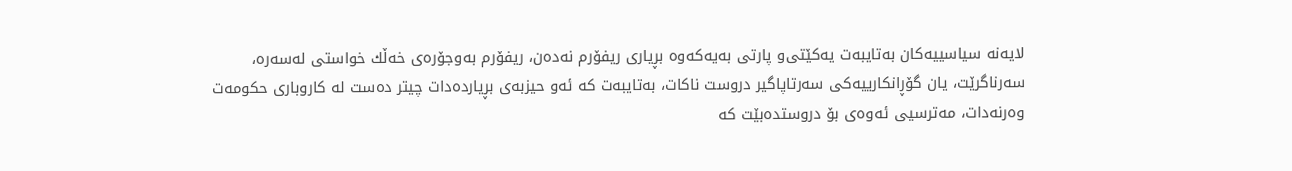لایه‌نه‌ سیاسییه‌كان به‌تایبه‌ت یه‌كێتی‌‌و پارتی‌ به‌یه‌كه‌وه‌ بڕیاری‌ ریفۆرم نه‌ده‌ن، ریفۆرم به‌وجۆره‌ی‌ خه‌ڵك خواستی‌ له‌سه‌ره‌، سه‌رناگرێت، یان گۆڕانكارییه‌كی‌ سه‌رتاپاگیر دروست ناكات، به‌تایبه‌ت كه‌ ئه‌و حیزبه‌ی‌ بڕیارده‌دات چیتر ده‌ست له‌ كاروباری‌ حكومه‌ت وه‌رنه‌دات، مه‌ترسیی‌ ئه‌وه‌ی‌ بۆ دروستده‌بێت كه‌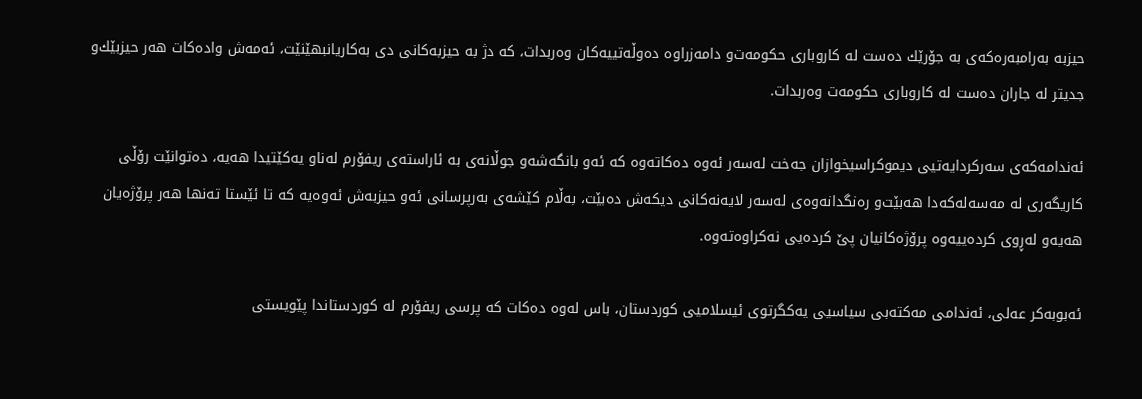حیزبه‌ به‌رامبه‌ره‌كه‌ی‌ به‌ جۆرێك ده‌ست له‌ كاروباری‌ حكومه‌ت‌و دامه‌زراوه‌ ده‌وڵه‌تییه‌كان وه‌ربدات، كه‌ دژ به‌ حیزبه‌كانی‌ دی‌ به‌كاریانبهێنێت، ئه‌مه‌ش واده‌كات هه‌ر حیزبێك‌و جدیتر له‌ جاران ده‌ست له‌ كاروباری‌ حكومه‌ت وه‌ربدات.

ئه‌ندامه‌كه‌ی‌ سه‌ركردایه‌تیی‌ دیموكراسیخوازان جه‌خت له‌سه‌ر ئه‌وه‌ ده‌كاته‌وه‌ كه‌ ئه‌و بانگه‌شه‌و جوڵانه‌ی‌ به‌ ئاراسته‌ی‌ ریفۆرم له‌ناو یه‌كێتیدا هه‌یه‌، ده‌توانێت رۆڵی‌ كاریگه‌ری‌ له‌ مه‌سه‌له‌كه‌دا هه‌بێت‌و ره‌نگدانه‌وه‌ی‌ له‌سه‌ر لایه‌نه‌كانی‌ دیكه‌ش ده‌بێت، به‌ڵام كێشه‌ی‌ به‌رپرسانی‌ ئه‌و حیزبه‌ش ئه‌وه‌یه‌ كه‌ تا ئێستا ته‌نها هه‌ر پرۆژه‌یان هه‌یه‌و له‌ڕوی‌ كرده‌ییه‌وه‌ پرۆژه‌كانیان پێ‌ كرده‌یی‌ نه‌كراوه‌ته‌وه‌.

ئه‌بوبه‌كر عه‌لی‌، ئه‌ندامی‌ مه‌كته‌بی‌ سیاسیی‌ یه‌كگرتوی‌ ئیسلامیی‌ كوردستان، باس له‌وه‌ ده‌كات كه‌ پرسی‌ ریفۆرم له‌ كوردستاندا پێویستی‌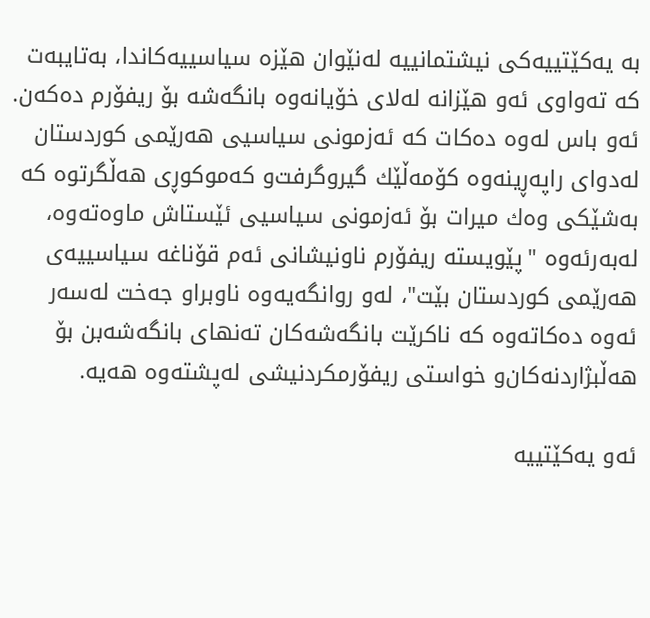به‌ یه‌كێتییه‌كی‌ نیشتمانییه‌ له‌نێوان هێزه‌ سیاسییه‌كاندا، به‌تایبه‌ت كه‌ ته‌واوی‌ ئه‌و هێزانه‌ له‌لای‌ خۆیانه‌وه‌ بانگه‌شه‌ بۆ ریفۆرم ده‌كه‌ن. ئه‌و باس له‌وه‌ ده‌كات كه‌ ئه‌زمونی‌ سیاسیی‌ هه‌رێمی‌ كوردستان له‌دوای‌ راپه‌ڕینه‌وه‌ كۆمه‌ڵێك گیروگرفت‌و كه‌موكوڕی‌ هه‌ڵگرتوه‌ كه‌ به‌شێكی‌ وه‌ك میرات بۆ ئه‌زمونی‌ سیاسیی‌ ئێستاش ماوه‌ته‌وه‌، له‌به‌رئه‌وه‌ "پێویسته‌ ریفۆرم ناونیشانی‌ ئه‌م قۆناغه‌ سیاسییه‌ی‌ هه‌رێمی‌ كوردستان بێت"، له‌و روانگه‌یه‌وه‌ ناوبراو جه‌خت له‌سه‌ر ئه‌وه‌ ده‌كاته‌وه‌ كه‌ ناكرێت بانگه‌شه‌كان ته‌نهای‌ بانگه‌شه‌بن بۆ هه‌ڵبژاردنه‌كان‌و خواستی‌ ریفۆرمكردنیشی‌ له‌پشته‌وه‌ هه‌یه‌.

ئه‌و یه‌كێتییه‌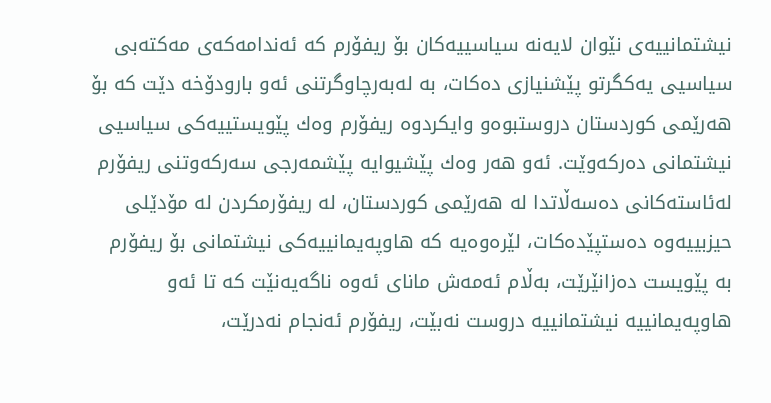نیشتمانییه‌ی‌ نێوان لایه‌نه‌ سیاسییه‌كان بۆ ریفۆرم كه‌ ئه‌ندامه‌كه‌ی‌ مه‌كته‌بی‌ سیاسیی‌ یه‌كگرتو پێشنیازی‌ ده‌كات، به‌ له‌به‌رچاوگرتنی‌ ئه‌و بارودۆخه‌ دێت كه‌ بۆ هه‌رێمی‌ كوردستان دروستبوه‌و وایكردوه‌ ریفۆرم وه‌ك پێویستییه‌كی‌ سیاسیی‌ نیشتمانی‌ ده‌ركه‌وێت. ئه‌و هه‌ر وه‌ك پێشیوایه‌ پێشمه‌رجی‌ سه‌ركه‌وتنی‌ ریفۆرم له‌ئاسته‌كانی‌ ده‌سه‌ڵاتدا له‌ هه‌رێمی‌ كوردستان، له‌ ریفۆرمكردن له‌ مۆدێلی‌ حیزبییه‌وه‌ ده‌ستپێده‌كات، لێره‌وه‌یه‌ كه‌ هاوپه‌یمانییه‌كی‌ نیشتمانی‌ بۆ ریفۆرم به‌ پێویست ده‌زانێرێت، به‌ڵام ئه‌مه‌ش مانای‌ ئه‌وه‌ ناگه‌یه‌نێت كه‌ تا ئه‌و هاوپه‌یمانییه‌ نیشتمانییه‌ دروست نه‌بێت، ریفۆرم ئه‌نجام نه‌درێت،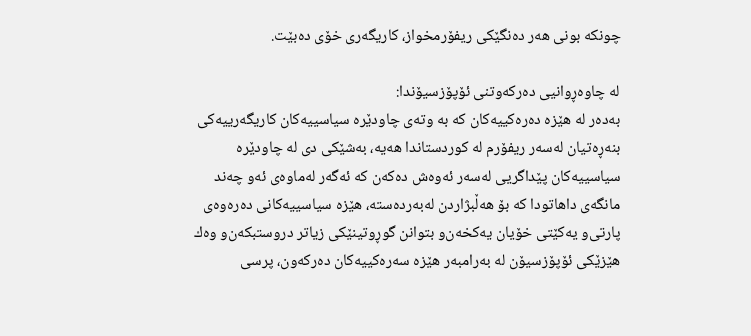چونكه‌ بونی‌ هه‌ر ده‌نگێكی‌ ریفۆرمخواز، كاریگه‌ری‌ خۆی‌ ده‌بێت.

له‌ چاوه‌ڕوانیی‌ ده‌ركه‌وتنی‌ ئۆپۆزسیۆندا:
به‌ده‌ر له‌ هێزه‌ ده‌ره‌كییه‌كان كه‌ به‌ وته‌ی‌ چاودێره‌ سیاسییه‌كان كاریگه‌رییه‌كی‌ بنه‌ڕه‌تیان له‌سه‌ر ریفۆرم له‌ كوردستاندا هه‌یه‌، به‌شێكی‌ دی‌ له‌ چاودێره‌ سیاسییه‌كان پێداگریی‌ له‌سه‌ر ئه‌وه‌ش ده‌كه‌ن كه‌ ئه‌گه‌ر له‌ماوه‌ی‌ ئه‌و چه‌ند مانگه‌ی‌ داهاتودا كه‌ بۆ هه‌ڵبژاردن له‌به‌رده‌سته‌، هێزه‌ سیاسییه‌كانی‌ ده‌ره‌وه‌ی‌ پارتی‌‌و یه‌كێتی‌ خۆیان یه‌كخه‌ن‌و بتوانن گوڕوتینێكی‌ زیاتر دروستبكه‌ن‌و وه‌ك هێزێكی‌ ئۆپۆزسیۆن له‌ به‌رامبه‌ر هێزه‌ سه‌ره‌كییه‌كان ده‌ركه‌ون، پرسی‌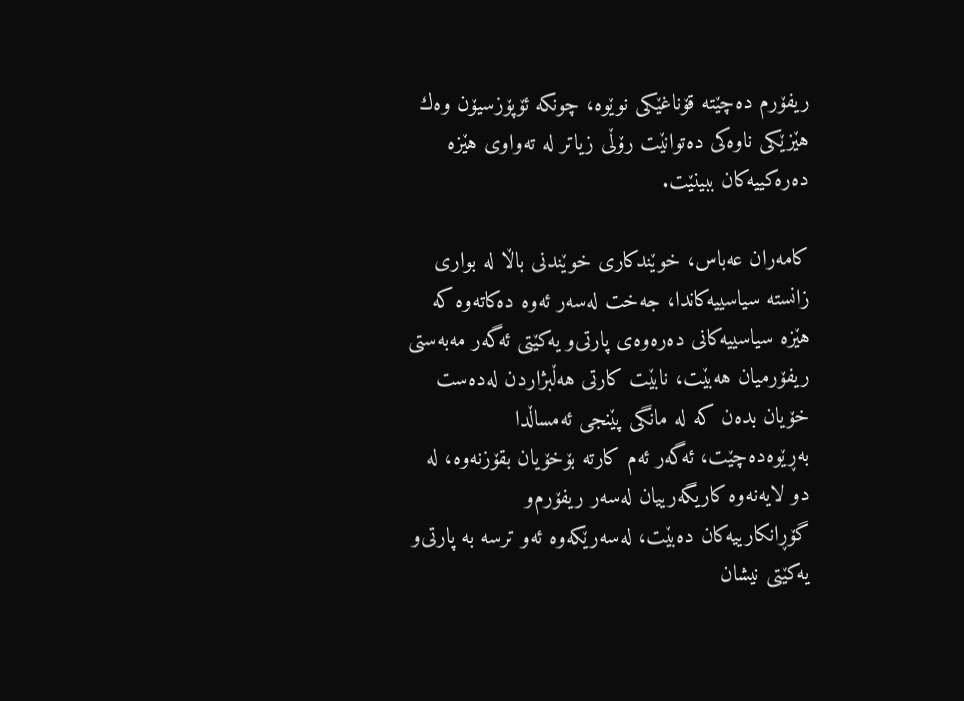ریفۆرم ده‌چێته‌ قۆناغێكی‌ نوێوه‌، چونكه‌ ئۆپۆزسیۆن وه‌ك هێزێكی‌ ناوه‌كی‌ ده‌توانێت رۆڵی‌ زیاتر له‌ ته‌واوی‌ هێزه‌ ده‌ره‌كییه‌كان ببینێت.

كامه‌ران عه‌باس، خوێندكاری‌ خوێندنی‌ باڵا له‌ بواری‌ زانسته‌ سیاسییه‌كاندا، جه‌خت له‌سه‌ر ئه‌وه‌ ده‌كاته‌وه‌ كه‌ هێزه‌ سیاسییه‌كانی‌ ده‌ره‌وه‌ی‌ پارتی‌‌و یه‌كێتی‌ ئه‌گه‌ر مه‌به‌ستی‌ ریفۆرمیان هه‌بێت، نابێت كارتی‌ هه‌ڵبژاردن له‌ده‌ست خۆیان بده‌ن كه‌ له‌ مانگی‌ پێنجی‌ ئه‌مساڵدا به‌ڕێوه‌ده‌چێت، ئه‌گه‌ر ئه‌م كارته‌ بۆخۆیان بقۆزنه‌وه‌، له‌ دو لایه‌نه‌وه‌ كاریگه‌رییان له‌سه‌ر ریفۆرم‌و گۆڕانكارییه‌كان ده‌بێت، له‌سه‌رێكه‌وه‌ ئه‌و ترسه‌ به‌ پارتی‌‌و یه‌كێتی‌ نیشان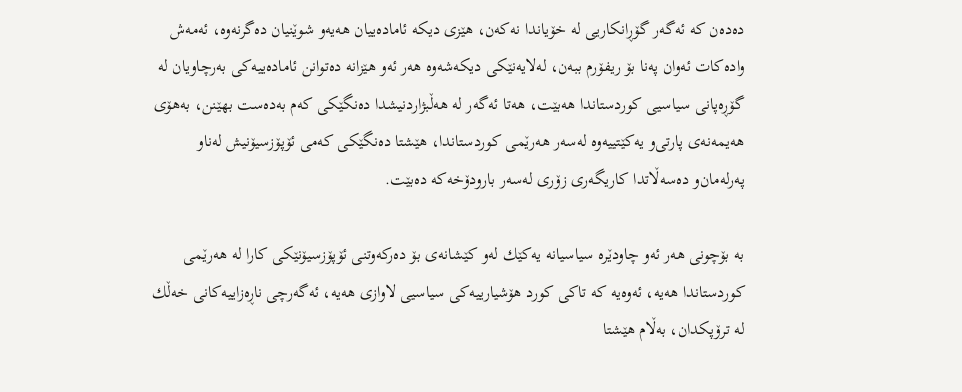ده‌ده‌ن كه‌ ئه‌گه‌ر گۆڕانكاریی‌ له‌ خۆیاندا نه‌كه‌ن، هێزی‌ دیكه‌ ئاماده‌ییان هه‌یه‌و شوێنیان ده‌گرنه‌وه‌، ئه‌مه‌ش واده‌كات ئه‌وان په‌نا بۆ ریفۆرم ببه‌ن، له‌لایه‌نێكی‌ دیكه‌شه‌وه‌ هه‌ر ئه‌و هێزانه‌ ده‌توانن ئاماده‌ییه‌كی‌ به‌رچاویان له‌ گۆڕه‌پانی‌ سیاسیی‌ كوردستاندا هه‌بێت، هه‌تا ئه‌گه‌ر له‌ هه‌ڵبژاردنیشدا ده‌نگێكی‌ كه‌م به‌ده‌ست بهێنن، به‌هۆی‌ هه‌یمه‌نه‌ی‌ پارتی‌‌و یه‌كێتییه‌وه‌ له‌سه‌ر هه‌رێمی‌ كوردستاندا، هێشتا ده‌نگێكی‌ كه‌می‌ ئۆپۆزسیۆنیش له‌ناو په‌رله‌مان‌و ده‌سه‌ڵاتدا كاریگه‌ری‌ زۆری‌ له‌سه‌ر بارودۆخه‌كه‌ ده‌بێت.

به‌ بۆچونی‌ هه‌ر ئه‌و چاودێره‌ سیاسیانه‌ یه‌كێك له‌و كێشانه‌ی‌ بۆ ده‌ركه‌وتنی‌ ئۆپۆزسیۆنێكی‌ كارا له‌ هه‌رێمی‌ كوردستاندا هه‌یه‌، ئه‌وه‌یه‌ كه‌ تاكی‌ كورد هۆشیارییه‌كی‌ سیاسیی‌ لاوازی‌ هه‌یه‌، ئه‌گه‌رچی‌ ناڕه‌زاییه‌كانی‌ خه‌ڵك له‌ ترۆپكدان، به‌ڵام هێشتا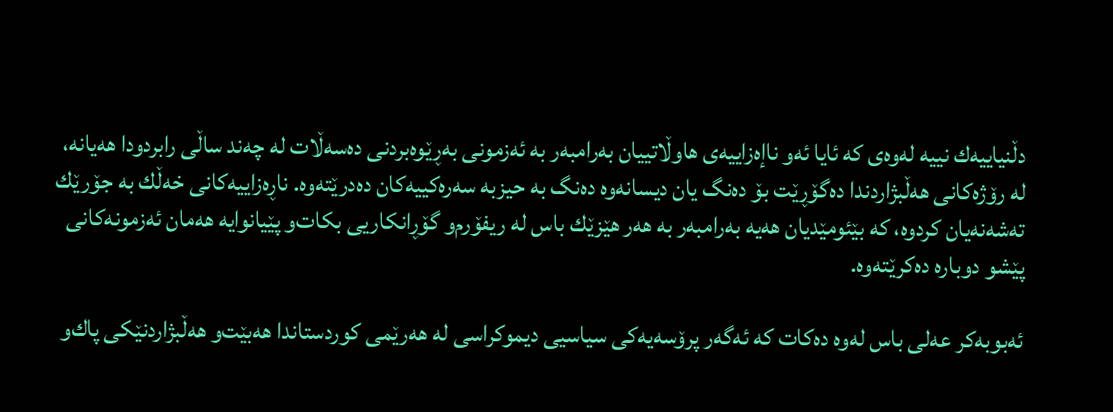دڵنیاییه‌ك نییه‌ له‌وه‌ی‌ كه‌ ئایا ئه‌و ناإه‌زاییه‌ی‌ هاوڵاتییان به‌رامبه‌ر به‌ ئه‌زمونی‌ به‌ڕێوه‌بردنی‌ ده‌سه‌ڵات له‌ چه‌ند ساڵی‌ رابردودا هه‌یانه‌، له‌ رۆژه‌كانی‌ هه‌ڵبژاردندا ده‌گۆڕێت بۆ ده‌نگ یان دیسانه‌وه‌ ده‌نگ به‌ حیزبه‌ سه‌ره‌كییه‌كان ده‌درێته‌وه‌. ناڕه‌زاییه‌كانی‌ خه‌ڵك به‌ جۆرێك ته‌شه‌نه‌یان كردوه‌، كه‌ بێئومێدیان هه‌یه‌ به‌رامبه‌ر به‌ هه‌ر هێزێك باس له‌ ریفۆرم‌و گۆڕانكاریی‌ بكات‌و پێیانوایه‌ هه‌مان ئه‌زمونه‌كانی‌ پێشو دوباره‌ ده‌كرێته‌وه‌.

ئه‌بوبه‌كر عه‌لی‌ باس له‌وه‌ ده‌كات كه‌ ئه‌گه‌ر پرۆسه‌یه‌كی‌ سیاسیی‌ دیموكراسی‌ له‌ هه‌رێمی‌ كوردستاندا هه‌بێت‌و هه‌ڵبژاردنێكی‌ پاك‌و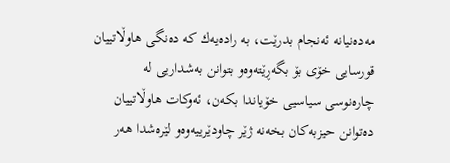مه‌ده‌نیانه‌ ئه‌نجام بدرێت، به‌ راده‌یه‌ك كه‌ ده‌نگی‌ هاوڵاتییان قورسایی‌ خۆی‌ بۆ بگه‌ڕێته‌وه‌و بتوانن به‌شداریی‌ له‌ چاره‌نوسی‌ سیاسیی‌ خۆیاندا بكه‌ن، ئه‌وكات هاوڵاتییان ده‌توانن حیزبه‌كان بخه‌نه‌ ژێر چاودێرییه‌وه‌و لێره‌شدا هه‌ر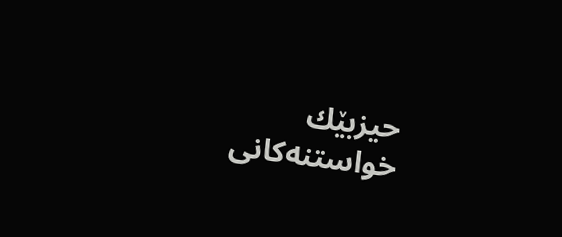حیزبێك خواستنه‌كانی‌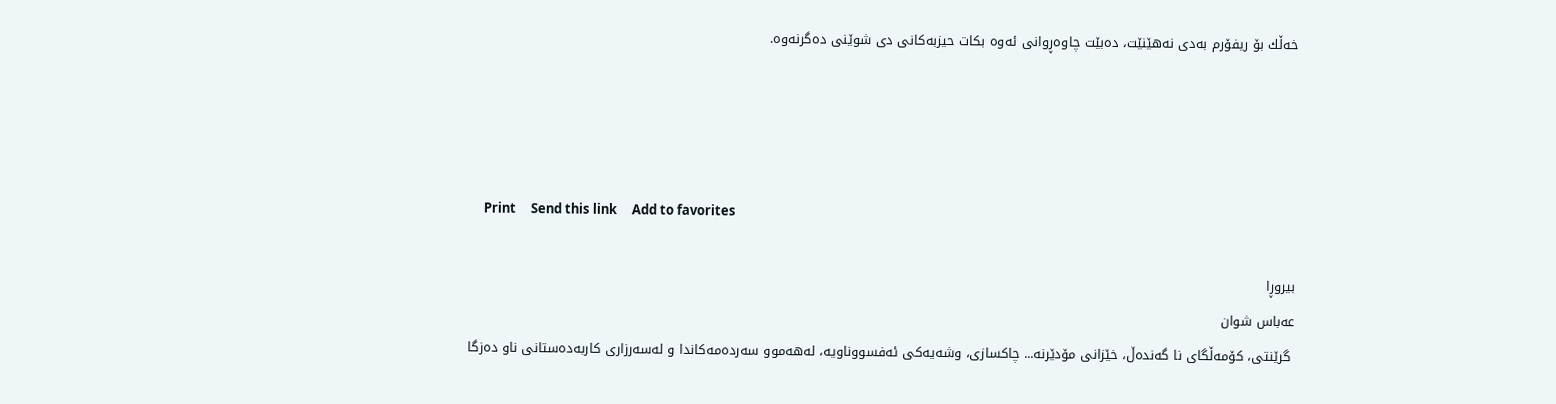خه‌ڵك بۆ ریفۆرم به‌دی نه‌هێنێت، ده‌بێت چاوه‌ڕوانی‌ ئه‌وه‌ بكات حیزبه‌كانی‌ دی‌ شوێنی‌ ده‌گرنه‌وه‌.




     Print     Send this link     Add to favorites

بیروڕا
عه‌باس شوان
 گرێنتی، کۆمه‌ڵگای نا گه‌نده‌ڵ، خێزانی مۆدێرنه‌... چاکسازی، وشه‌یه‌کی ئه‌فسووناو‌یه‌، له‌هه‌موو سه‌رده‌مه‌کاندا و له‌سه‌رزاری کاربه‌ده‌ستانی ناو ده‌زگا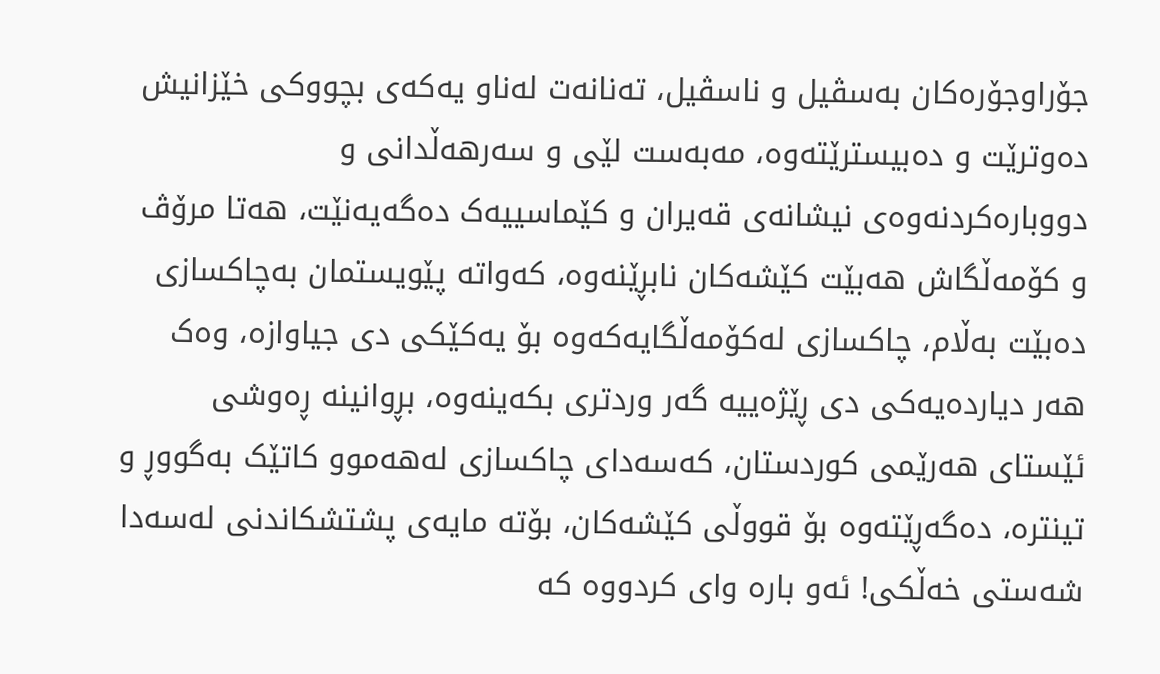جۆراوجۆره‌کان به‌سڤیل و ناسڤیل، ته‌نانه‌ت له‌ناو یه‌که‌ی بچووکی خێزانیش ده‌وترێت و ده‌بیسترێته‌وه‌، مه‌به‌ست لێی و سه‌رهه‌ڵدانی و دووباره‌کردنه‌وه‌ی نیشانه‌ی قه‌یران و کێماسییه‌ک ده‌گه‌یه‌نێت، هه‌تا مرۆڤ و کۆمه‌ڵگاش هه‌بێت کێشه‌کان نابڕێنه‌وه‌، که‌واته‌ پێویستمان به‌چاکسازی ده‌بێت به‌ڵام، چاکسازی له‌کۆمه‌ڵگایه‌که‌وه‌ بۆ یه‌کێکی دی جیاوازه، وه‌ک هه‌ر دیارده‌یه‌کی دی ڕێژه‌ییه‌ گه‌ر وردتری بکه‌ینه‌وه‌، بڕوانینه‌ ڕه‌وشی ئێستای هه‌رێمی کوردستان، که‌سه‌دای چاکسازی له‌هه‌موو کاتێک به‌گووڕ و تینتره‌، ده‌گه‌ڕێته‌وه‌ بۆ قووڵی کێشه‌کان، بۆته‌ مایه‌ی پشتشکاندنی له‌سه‌دا شه‌ستی خه‌ڵکی! ئه‌و باره‌ وای کردووه‌ که‌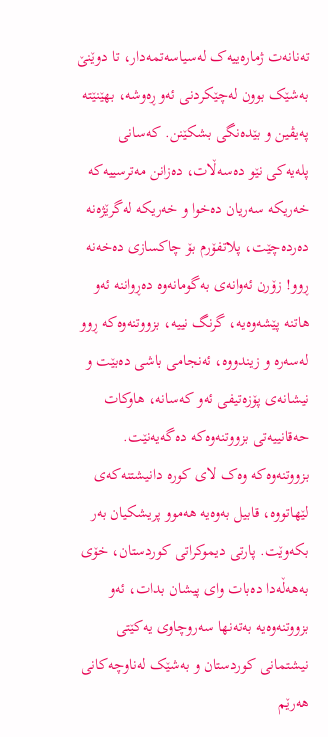ته‌نانه‌ت ژماره‌ییه‌ک له‌سیاسه‌تمه‌دار، تا دوێنێ به‌شێک بوون‌ له‌چێکردنی ئه‌و ڕه‌وشه‌، بهێنێته‌ په‌یڤین و بێده‌نگی بشکێنن. که‌سانی پله‌یه‌کی نێو ده‌سه‌ڵات، ده‌زانن مه‌ترسییه‌که‌ خه‌ریکه‌ سه‌ریان ده‌خوا و خه‌ریکه‌ له‌گرێژه‌نه‌ ده‌رده‌چێت، پلاتفۆرم بۆ چاکسازی ده‌خه‌نه‌ ڕوو! زۆرن ئه‌وانه‌ی به‌گومانه‌وه‌ ده‌ڕواننه‌ ئه‌و هاتنه ‌پێشه‌وه‌یه‌، گرنگ نییه‌، بزووتنه‌وه‌که‌ ڕوو له‌سه‌ره‌ و زیندووه‌، ئه‌نجامی باشی ده‌بێت و نیشانه‌ی پۆزه‌تیفی ئه‌و که‌سانه‌، هاوکات حه‌قانییه‌تی بزووتنه‌وه‌که‌ ده‌گه‌یه‌نێت. بزووتنه‌وه‌که‌ وه‌ک لای کوره‌ دانیشتنه‌که‌ی لێهاتووه‌، قابیل به‌وه‌یه‌ هه‌موو پریشکیان به‌ر بکه‌وێت. پارتی دیموکراتی کوردستان، خۆی به‌هه‌ڵه‌دا ده‌بات وای پیشان بدات، ئه‌و بزووتنه‌وه‌یه‌ به‌ته‌نها سه‌روچاوی یه‌کێتی نیشتمانی کوردستان و به‌شێک له‌ناوچه‌کانی هه‌رێم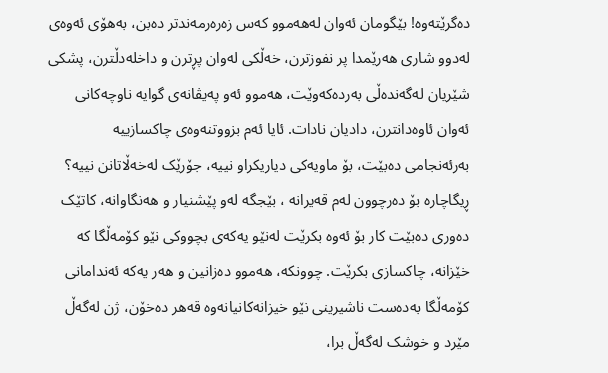ده‌گرێته‌وه‌! بێگومان ئه‌وان له‌هه‌موو که‌س زه‌ره‌رمه‌ندتر ده‌بن، به‌هۆی ئه‌وه‌ی له‌دوو شاری هه‌رێمدا پر نفوزترن، خه‌ڵکی له‌وان پڕترن و داخله‌دڵترن، پشکی شێریان له‌گه‌نده‌ڵی به‌رده‌که‌وێت، هه‌موو ئه‌و په‌یڤانه‌ی گوایه‌ ناوچه‌کانی ئه‌وان ئاوه‌دانترن، دادیان نادات. ئایا ئه‌م بزووتنه‌وه‌ی چاکسازییه‌ به‌رئه‌نجامی ده‌بێت، بۆ ماویه‌کی دیاریکراو نییه‌، جۆرێک له‌خه‌ڵاتانن نییه‌؟ ڕیگاچاره‌ بۆ ده‌رچوون له‌م قه‌یرانه‌ ، بێجگه‌ له‌و پێشنیار و هه‌نگاوانه‌، کاتێک ده‌وری ده‌بێت کار بۆ ئه‌وه‌ بکرێت له‌نێو یه‌که‌ی بچووکی نێو کۆمه‌ڵگا که‌ خێزانه‌، چاکسازی بکرێت. چوونکه،‌ هه‌موو ده‌زانین و هه‌ر یه‌که‌ ئه‌ندامانی کۆمه‌ڵگا به‌ده‌ست ناشیرینی نێو خیزانه‌کانیانه‌وه‌ قه‌هر ده‌خۆن، ژن له‌گه‌ڵ مێرد و خوشک له‌گه‌ڵ برا،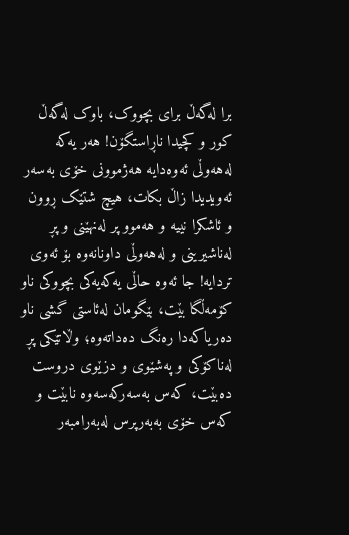برا له‌گه‌ڵ برای بچووک، باوک له‌گه‌ڵ کور و کچیدا ناڕاستگۆن! هه‌ر یه‌که‌ له‌هه‌وڵی ئه‌وه‌دایه‌ هه‌ژموونی خۆی به‌سه‌ر ئه‌ویدیدا زاڵ بکات، هیچ شتێک ڕوون و ئاشکرا نییه‌ و هه‌موو پر له‌نهێنی و پڕ له‌ناشیرینی و له‌هه‌وڵی داونانه‌وه‌ بۆ ئه‌وی تردایه‌! جا ئه‌وه‌ حاڵی یه‌که‌یه‌کی بچووکی ناو کۆمه‌ڵگا بێت، بێگومان له‌ئاستی گشی ناو ده‌ریاکه‌دا ره‌نگ ده‌داته‌وه‌؛ وڵاتێکی پڕ له‌ناکۆکی و په‌شێوی و دزێوی دروست ده‌بێت، که‌س به‌سه‌رکه‌سه‌وه‌ نابێت و که‌س خۆی به‌به‌رپرس له‌به‌رامبه‌ر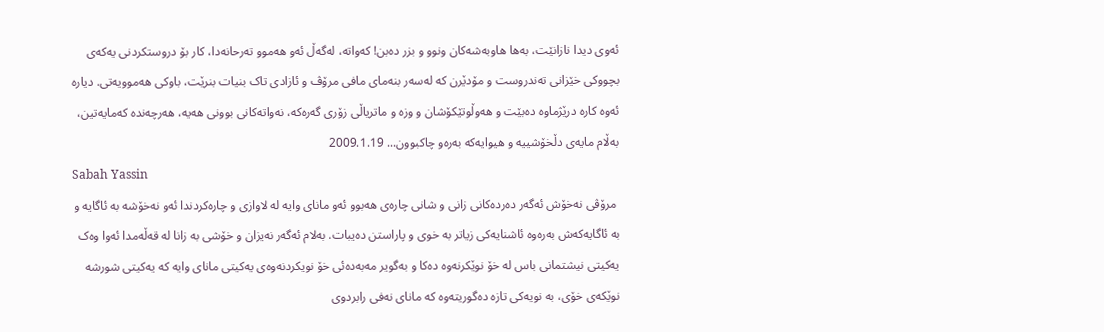ئه‌وی دیدا نازانێت، به‌ها هاوبه‌شه‌کان ونوو و بزر ده‌بن! که‌واته‌، له‌گه‌ڵ ئه‌و هه‌موو ته‌رحانه‌دا، کار بۆ دروستکردنی یه‌که‌ی بچووکی خێزانی ته‌ندروست و مۆدێرن که‌ له‌سه‌ر بنه‌مای مافی مرۆڤ و ئازادی تاک بنیات بنرێت، باوکی هه‌موویه‌تی. دیاره‌ ئه‌وه‌ کاره‌ درێژماوه‌ ده‌بێت و هه‌وڵوتێکۆشان و وزه ‌و ماتریاڵی زۆری گه‌ره‌که‌، نه‌واته‌کانی بوونی هه‌یه‌‌، هه‌رچه‌نده‌ که‌مایه‌تین، به‌ڵام مایه‌ی دڵخۆشییه‌ و هیوایه‌که‌ به‌ره‌و چاکبوون... 2009.1.19
Sabah Yassin
 مرۆڤی نه‌خۆش ئه‌گه‌ر ده‌رده‌کانی زانی و شانی چاره‌ی هه‌بوو ئه‌و مانای وایه‌ له‌ لاوازی و چاره‌کردندا ئه‌و نه‌خۆشه‌ به‌ ئاگایه‌ و به‌ ئاگایه‌که‌ش به‌ره‌وه‌ ئاشنایه‌کی زیاتر به‌ خوی و پاراستن ده‌یبات. به‌لام ئه‌گه‌ر نه‌یزان و خۆشی به‌ زانا له‌ قه‌ڵه‌مدا ئه‌وا وه‌ک یه‌کیتی نیشتمانی باس له‌ خۆ نوێکرنه‌وه‌ ده‌کا و به‌گویر مه‌به‌ده‌ئی خۆ نویکردنه‌وه‌ی یه‌کیتی مانای وایه‌ که‌ یه‌کیتی شورشه‌ نوێکه‌ی خۆی، به‌ نویه‌کی تازه‌ ده‌گوریته‌وه‌ که‌ مانای نه‌فی رابردوی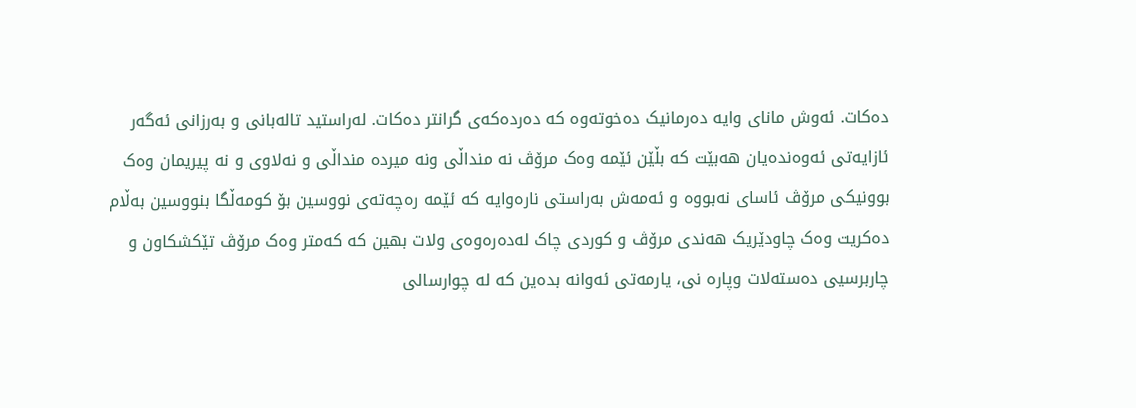ده‌کات. ئه‌وش مانای وایه‌ ده‌رمانیک ده‌خوته‌وه‌ که‌ ده‌رده‌که‌ی گرانتر ده‌کات. له‌راستید تاله‌بانی و به‌رزانی ئه‌گه‌ر ئازایه‌تی ئه‌وه‌نده‌یان هه‌بێت که‌ بڵێن ئێمه‌ وه‌ک مرۆڤ نه‌ منداڵی ونه‌ میرده‌ منداڵی و نه‌لاوی و نه‌ پیریمان وه‌ک بوونیکی مرۆڤ ئاسای نه‌بووه‌ و ئه‌مه‌ش به‌راستی ناره‌وایه‌ که‌ ئێمه‌ ره‌چه‌ته‌ی نووسین بۆ کومه‌ڵگا بنووسین به‌ڵام ده‌کریت وه‌ک چاودێریک هه‌ندی مرۆڤ و کوردی چاک له‌ده‌ره‌وه‌ی ولات بهین که‌ که‌متر وه‌ک مرۆڤ تێکشکاون و چاربرسیی ده‌سته‌لات وپاره‌ نی، یارمه‌تی ئه‌وانه‌ بده‌ین که‌ له‌ چوارسالی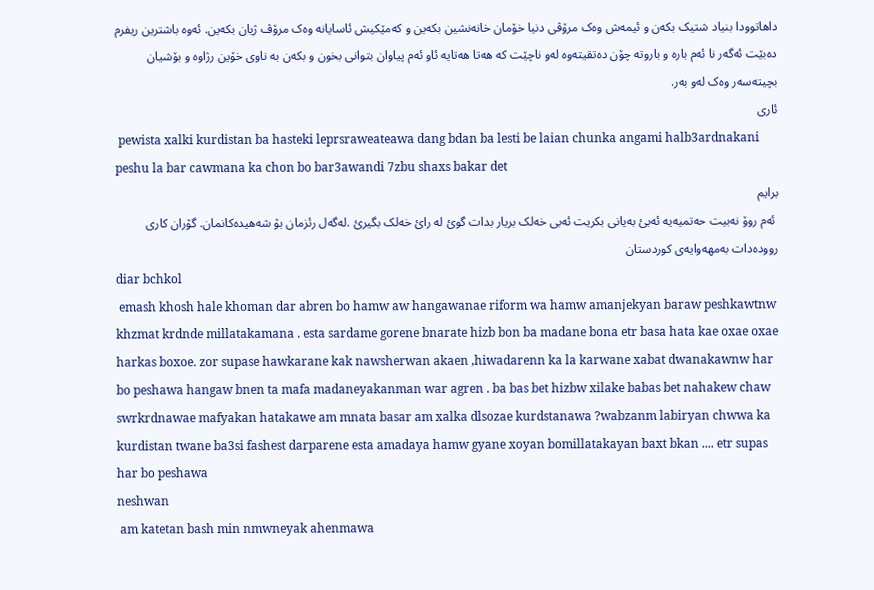داهاتوودا بنیاد شتیک بکه‌ن و ئیمه‌ش وه‌ک مرۆڤی دنیا خۆمان خانه‌نشین بکه‌ین و که‌مێکیش ئاسایانه‌ وه‌ک مرۆڤ ژیان بکه‌ین. ئه‌وه باشترین ریفرم ده‌بێت ئه‌گه‌ر نا ئه‌م باره‌ و باروته‌ چۆن ده‌تقیته‌وه‌ له‌و ناچێت که‌ هه‌تا هه‌تایه‌ ئاو ئه‌م پیاوان بتوانی بخون و بکه‌ن به‌ ناوی خۆین رژاوه‌ و بۆشیان بچیته‌سه‌ر وه‌ک له‌و به‌ر.
ئارى
 pewista xalki kurdistan ba hasteki leprsraweateawa dang bdan ba lesti be laian chunka angami halb3ardnakani peshu la bar cawmana ka chon bo bar3awandi 7zbu shaxs bakar det
برایم
 ئه‌م روۆ نه‌بیت حه‌تمیه‌یه‌ ئه‌بئ به‌یانی بکریت ئه‌بی خه‌لک بریار بدات گوئ له‌ رائ خه‌لک بگیرئ .له‌گه‌ل رئزمان بۆ شه‌هیده‌کانمان. گۆران کاری رووده‌دات به‌مهه‌وایه‌ی کوردستان
diar bchkol
 emash khosh hale khoman dar abren bo hamw aw hangawanae riform wa hamw amanjekyan baraw peshkawtnw khzmat krdnde millatakamana . esta sardame gorene bnarate hizb bon ba madane bona etr basa hata kae oxae oxae harkas boxoe. zor supase hawkarane kak nawsherwan akaen ,hiwadarenn ka la karwane xabat dwanakawnw har bo peshawa hangaw bnen ta mafa madaneyakanman war agren . ba bas bet hizbw xilake babas bet nahakew chaw swrkrdnawae mafyakan hatakawe am mnata basar am xalka dlsozae kurdstanawa ?wabzanm labiryan chwwa ka kurdistan twane ba3si fashest darparene esta amadaya hamw gyane xoyan bomillatakayan baxt bkan .... etr supas har bo peshawa
neshwan
 am katetan bash min nmwneyak ahenmawa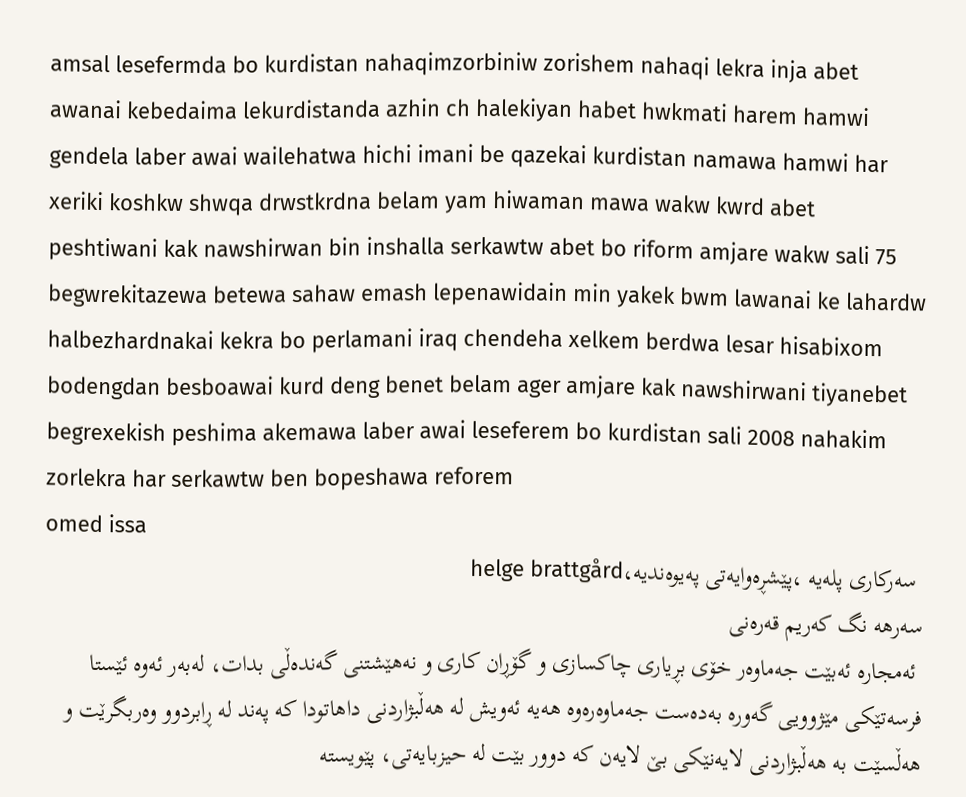amsal lesefermda bo kurdistan nahaqimzorbiniw zorishem nahaqi lekra inja abet awanai kebedaima lekurdistanda azhin ch halekiyan habet hwkmati harem hamwi gendela laber awai wailehatwa hichi imani be qazekai kurdistan namawa hamwi har xeriki koshkw shwqa drwstkrdna belam yam hiwaman mawa wakw kwrd abet peshtiwani kak nawshirwan bin inshalla serkawtw abet bo riform amjare wakw sali 75 begwrekitazewa betewa sahaw emash lepenawidain min yakek bwm lawanai ke lahardw halbezhardnakai kekra bo perlamani iraq chendeha xelkem berdwa lesar hisabixom bodengdan besboawai kurd deng benet belam ager amjare kak nawshirwani tiyanebet begrexekish peshima akemawa laber awai leseferem bo kurdistan sali 2008 nahakim zorlekra har serkawtw ben bopeshawa reforem
omed issa
 سه‌رکاری پله‌یه‌ ،پێشڕه‌وایه‌تی په‌یوه‌ندیه‌،helge brattgård
سه‌رهه نگ که‌ریم قه‌ره‌نی
 ئه‌مجاره‌ ئه‌بێت جه‌ماوه‌ر خۆی بڕیاری چاکسازی و گۆڕان کاری و نه‌هێشتنی گه‌نده‌ڵی بدات، له‌به‌ر ئه‌وه‌ ئێستا فرسه‌تێکی مێژوویی گه‌وره‌ به‌ده‌ست جه‌ماوه‌ره‌وه‌ هه‌یه‌ ئه‌ویش له‌ هه‌ڵبژاردنی داهاتودا که‌ په‌ند له‌ ڕابردوو وه‌ربگرێت و هه‌ڵسێت به‌ هه‌ڵبژاردنی لایه‌نێکی بێ لایه‌ن که‌ دوور بێت له‌ حیزبایه‌تی، پێویسته‌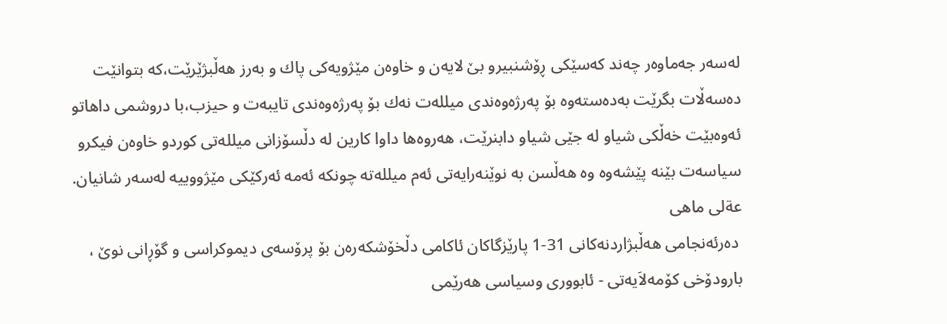له‌سه‌ر جه‌ماوه‌ر چه‌ند که‌سێکی ڕۆشنبیرو بێ لایه‌ن و خاوه‌ن مێژویه‌کی پاك و به‌رز هه‌ڵبژێرێت،که‌ بتوانێت ده‌سه‌ڵات بگرێت به‌ده‌سته‌وه‌ بۆ په‌رژه‌وه‌ندی میلله‌ت نه‌ك بۆ په‌رژه‌وه‌ندی تایبه‌ت و حیزب،با دروشمی داهاتو ئه‌وه‌بێت خه‌ڵکی شیاو له‌ جێی شیاو دابنرێت، هه‌روه‌ها داوا کارین له‌ دڵسۆزانی میلله‌تی کوردو خاوه‌ن فیکرو سیاسه‌ت بێنه‌ پێشه‌وه‌ وه‌ هه‌ڵسن به‌ نوێنه‌رایه‌تی ئه‌م میلله‌ته‌ چونکه‌ ئه‌مه‌ ئه‌رکێکی مێژووییه‌ له‌سه‌ر شانیان.
عةلى ماهى
 ده‌رئه‌نجامی‌ هه‌ڵبژاردنه‌كانی‌ 31-1 پارێزگاكان ئاكامی‌ دڵخۆشكه‌ره‌ن بۆ پرۆسه‌ی‌ دیموكراسی و گۆڕانی‌ نوێ‌ ، بارودۆخی‌ كۆمه‌لاَیه‌تی‌ - ئابووری‌ وسیاسی هه‌رێمی‌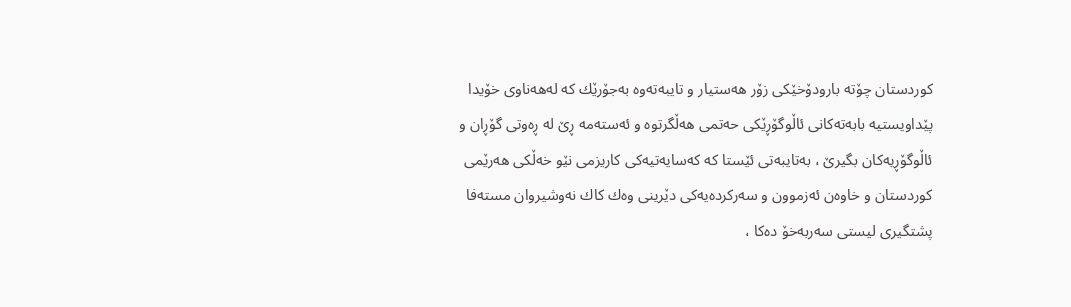كوردستان چۆته‌ بارودۆخێكی‌ زۆر هه‌ستیار و تایبه‌ته‌وه‌ به‌جۆرێك كه‌ له‌هه‌ناوی‌ خۆیدا پێداویستیه‌ بابه‌ته‌كانی‌ ئاڵوگۆڕێكی‌ حه‌تمی‌ هه‌ڵگرتوه‌ و ئه‌سته‌مه‌ ڕێ له‌ ڕه‌وتی‌ گۆڕان و ئاڵوگۆڕیه‌كان بگیرێ ، به‌تایبه‌تی‌ ئێستا كه‌ كه‌سایه‌تیه‌كی‌ كاریزمی‌ نێو خه‌ڵكی‌ هه‌رێمی‌ كوردستان و خاوه‌ن ئه‌زموون و سه‌ركرده‌یه‌كی‌ دێرینی‌ وه‌ك كاك نه‌وشیروان مسته‌فا پشتگیری‌ لیستی‌ سه‌ربه‌خۆ ده‌كا ،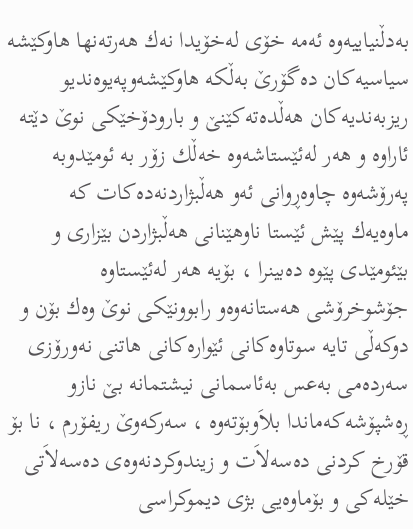به‌دڵنیاییه‌وه‌ ئه‌مه‌ خۆی له‌خۆیدا نه‌ك هه‌رته‌نها هاوكێشه‌ سیاسیه‌كان ده‌گۆرێ به‌ڵكه‌ هاوكێشه‌وپه‌یوه‌ندیو ریزبه‌ندیه‌كان هه‌ڵده‌ته‌كێنێ‌ و بارودۆخێكی‌ نوێ‌ دێته‌ ئاراوه‌ و هه‌ر له‌ئێستاشه‌وه‌ خه‌ڵك زۆر به‌ ئومێدوبه‌ په‌رۆشه‌وه‌ چاوه‌ڕوانی‌ ئه‌و هه‌ڵبژاردنه‌ده‌كات كه‌ ماوه‌یه‌ك پێش ئێستا ناوهێنانی‌ هه‌ڵبژاردن بێزاری‌ و بێئومێدی‌ پێوه‌ ده‌بینرا ، بۆیه‌ هه‌ر له‌ئێستاوه‌ جۆشوخرۆشی‌ هه‌ستانه‌وه‌و رابوونێكی‌ نوێ‌ وه‌ك بۆن و دوكه‌ڵی‌ تایه‌ سوتاوه‌كانی‌ ئێواره‌كانی‌ هاتنی‌ نه‌ورۆزی‌ سه‌رده‌می‌ به‌عس به‌ئاسمانی‌ نیشتمانه‌ بێ‌ نازو ڕه‌شپۆشه‌كه‌ماندا بلاَوبۆته‌وه‌ ، سه‌ركه‌وێ‌ ریفۆرم ، نا بۆ قۆرخ كردنی‌ ده‌سه‌لاَت و زیندوكردنه‌وه‌ی‌ ده‌سه‌لاَتی‌ خێله‌كی‌ و بۆماوه‌یی‌ بژی‌ دیموكراسی‌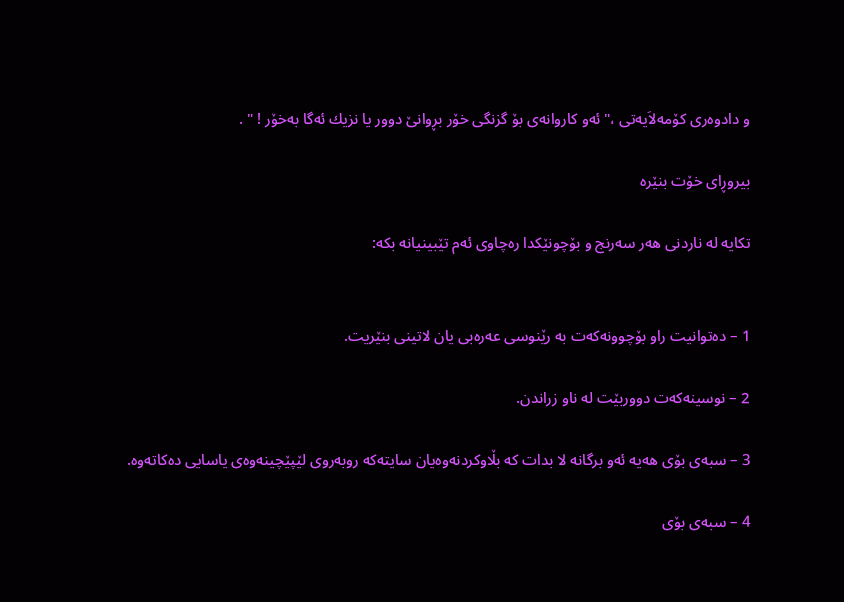و دادوه‌ری‌ كۆمه‌لاَیه‌تی‌ ،" ئه‌و كاروانه‌ی‌ بۆ گزنگی‌ خۆر بڕوانێ‌ دوور یا نزیك ئه‌گا به‌خۆر ! " .

بیروڕای خۆت بنێره‌

تکایه‌ له‌ ناردنی هه‌ر سه‌رنج و بۆچونێکدا ره‌چاوی ئه‌م تێبینیانه‌ بکه‌:


1 – ده‌توانیت راو بۆچوونه‌که‌ت به‌ رێنوسی عه‌ره‌بی یان لاتینی بنێریت.

2 – نوسینه‌که‌ت دووربێت له‌ ناو زراندن.

3 – سبه‌ی بۆی هه‌یه‌ ئه‌و برگانه‌ لا بدات که‌ بڵاوکردنه‌وه‌یان سایته‌که‌ روبه‌روی لێپێچینه‌وه‌ی یاسایی ده‌کاته‌وه‌.

4 – سبه‌ی بۆی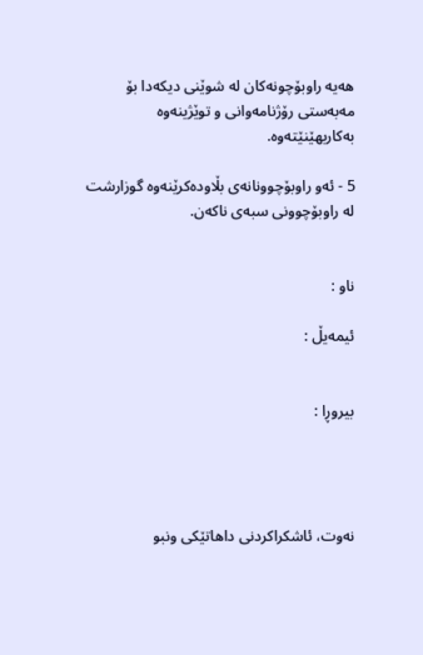هه‌یه‌ راوبۆچونه‌کان له‌ شوێنی دیکه‌دا بۆ مه‌به‌ستی رۆژنامه‌وانی و توێژینه‌وه‌ به‌کاربهێنێته‌وه‌.

5 - ئه‌و راوبۆچوونانه‌ی بڵاوده‌کرێنه‌وه‌ گوزارشت له‌ راوبۆچوونی سبه‌ی ناکه‌ن.


ناو :

ئیمه‌یڵ :


بیروڕا :




نه‌وت، ئاشكراكردنی‌ داهاتێكی‌ ونبو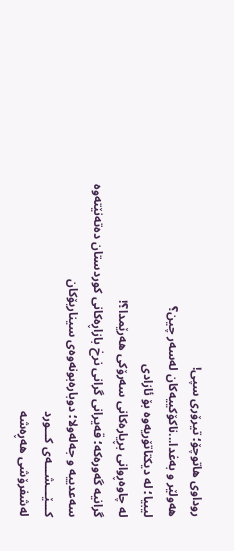روداوی‌ هاتوچۆ؛ تیرۆری‌ سپی!
هه‌ولێر و به‌غدا...ناکۆکییه‌کان له‌سه‌ر چین؟
لیبیا؛ له‌ دیكتاتۆریه‌وه‌ بۆ ئازادی‌
له‌ چاوه‌ڕوانی بڕیاره‌کانی سه‌رۆکی هه‌رێمدا؟!
گرانیه‌ گه‌وره‌كه‌؛ قه‌یرانی‌ گرانی‌ نرخ بازاڕه‌كانی‌ كوردستان ده‌ته‌نێته‌وه‌
سه‌عدییه‌ و جه‌له‌ولا؛ دوباره‌بونه‌وه‌ی سیناریۆکان
كـــێـــشـــه‌ی كـــورد
له‌شفرۆشی‌ هه‌ڕه‌شه‌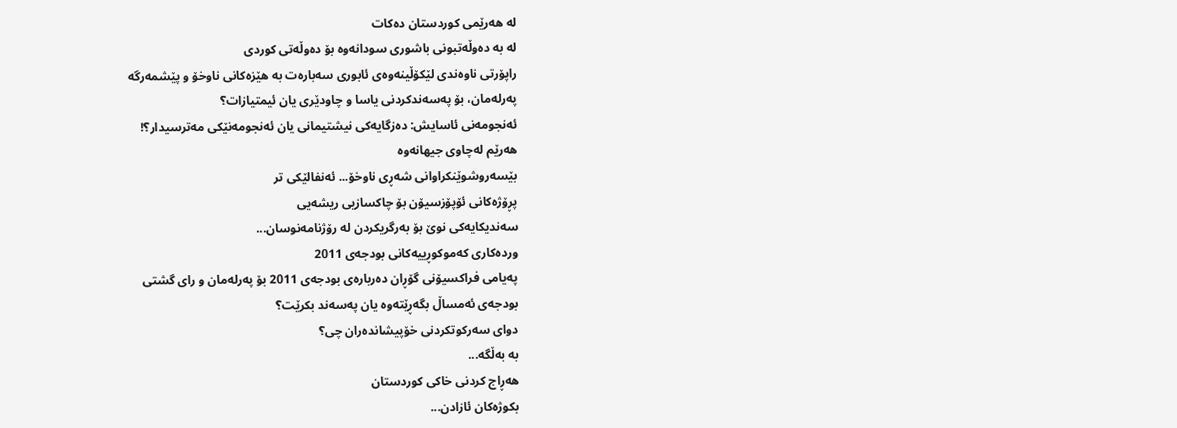له‌ هه‌رێمی‌ كوردستان ده‌كات
له‌ به‌ ده‌وڵه‌تبونی‌ باشوری‌ سودانه‌وه‌ بۆ ده‌وڵه‌تی كوردی‌
راپۆرتی‌ ناوه‌ندی لێكۆڵینه‌وه‌ی‌ ئابوری‌ سه‌باره‌ت به‌ هێزه‌كانی‌ ناوخۆ ‌و پێشمه‌رگه‌
په‌رله‌مان، بۆ په‌سه‌ندکردنی یاسا و چاودێری یان ئیمتیازات؟
ئه‌نجومه‌نی ئاسایش: ده‌زگایه‌کی نیشتیمانی یان ئه‌نجومه‌نێكی‌ مه‌ترسیدار؟!
هه‌رێم له‌چاوی‌ جیهانه‌‌وه‌
بێسه‌روشوێنكراوانی‌ شه‌ڕی‌ ناوخۆ... ئه‌نفالێكی‌ تر
پڕۆژه‌کانی ئۆپۆزسیۆن بۆ چاکسازیی ریشه‌یی
سه‌ندیكایه‌كی‌ نوێ بۆ به‌رگریكردن له‌ رۆژنامه‌نوسان...
ورده‌كاری‌ كه‌موكوڕییه‌كانی‌ بودجه‌ی‌ 2011
په‌یامی‌ فراكسیۆنی‌ گۆڕان ده‌رباره‌ی‌ بودجه‌ی‌ 2011 بۆ په‌رله‌مان و رای‌ گشتی‌
بودجەی ئەمساڵ بگەڕێتەوە یان په‌سه‌ند بكرێت؟
دوای‌ سه‌ركوتكردنی‌ خۆپیشانده‌ران چی‌؟
به‌ به‌ڵگه‌...
هه‌ڕاج كردنی خاكی كوردستان
بکوژه‌کان ئازادن...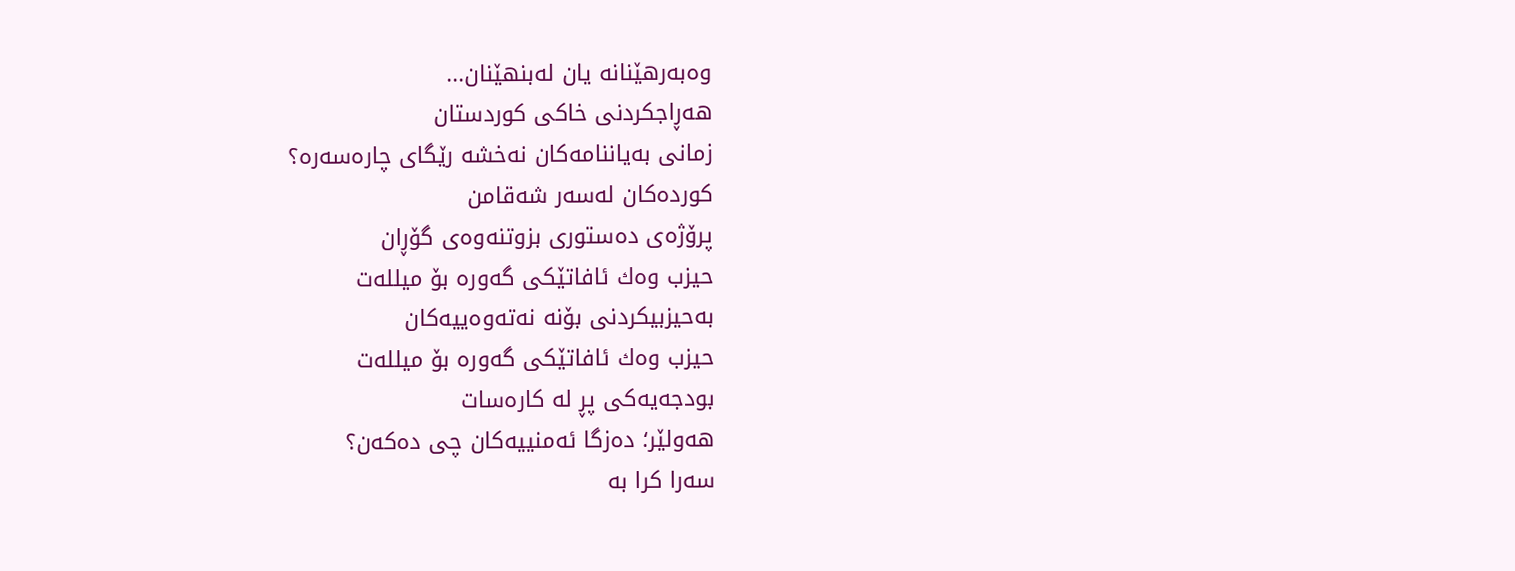وه‌به‌رهێنانه‌ یان له‌بنهێنان...
هه‌ڕاجكردنی‌ خاكی‌ كوردستان
زمانی‌ به‌یاننامه‌كان نه‌خشه‌ رێگای‌ چاره‌سه‌ره‌؟
كورده‌كان له‌سه‌ر شه‌قامن
پرۆژه‌ی ده‌ستوری بزوتنه‌وه‌ی گۆڕان
حیزب وه‌ك ئافاتێكی‌ گه‌وره‌ بۆ میلله‌ت
به‌حیزبیكردنی‌ بۆنه‌ نه‌ته‌وه‌ییه‌كان
حیزب وەك ئافاتێكی گەورە بۆ میللەت
بودجەیەكی پڕ لە كارەسات
هه‌ولێر؛ ده‌زگا ئه‌منییه‌كان چی‌ ده‌كه‌ن؟
سەرا کرا بە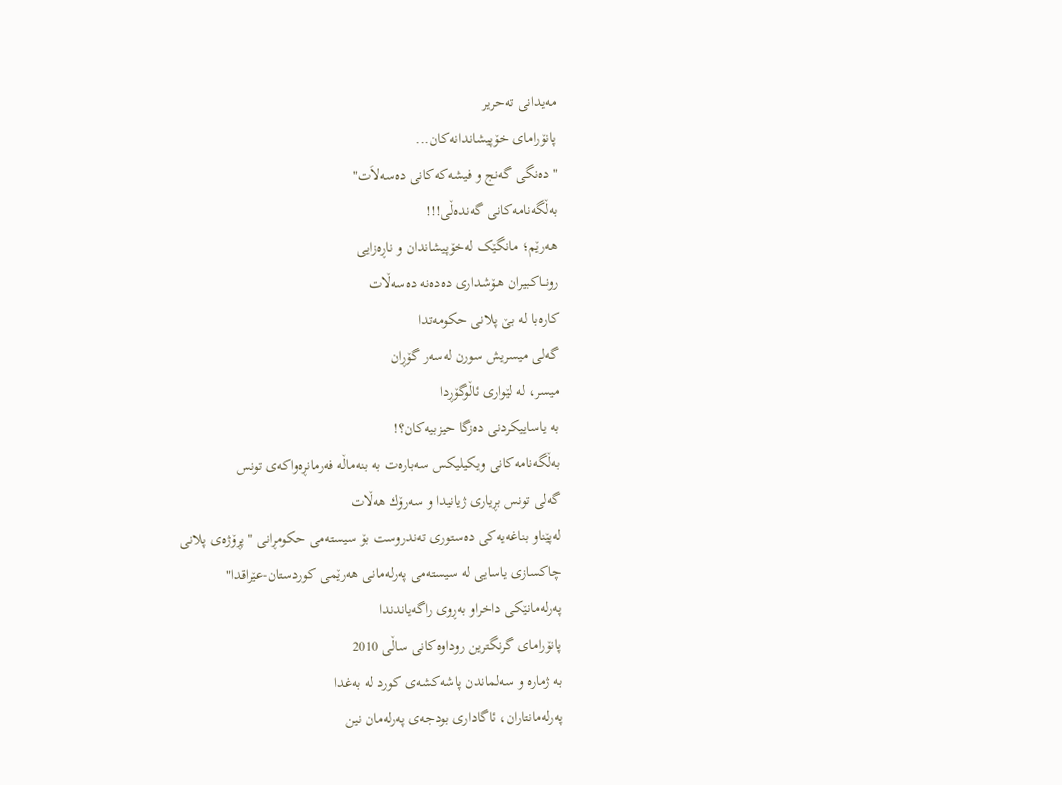مەیدانی تەحریر
پانۆرامای‌ خۆپیشاندانه‌كان...
"ده‌نگی‌ گه‌نج و فیشه‌كه‌كانی‌ ده‌سه‌لاَت"
به‌ڵگه‌نامه‌كانی‌ گه‌نده‌ڵی‌!!!
هه‌رێم؛ مانگێک له‌خۆپیشاندان و ناڕه‌زایی
رونــاكـبیران هـۆشـداری دەدەنە دەسەڵات
كاره‌با له‌ بێ‌ پلانی‌ حكومه‌تدا
گه‌لی‌ میسریش سورن له‌سه‌ر گۆڕان
میسر، له‌ لێواری ئاڵوگۆڕدا
به‌ یاساییکردنی ده‌زگا حیزبیه‌کان؟!
به‌ڵگه‌نامه‌كانی‌ ویكیلیكس سه‌باره‌ت به‌ بنه‌ماڵه‌ فه‌رمانڕه‌واکه‌ی تونس
گه‌لی تونس بڕیاری ژیانیدا و سه‌رۆك هه‌ڵات
له‌پێناو بناغه‌یه‌كی ده‌ستوری ته‌ندروست بۆ سیسته‌می حكومڕانی "پڕۆژه‌ی پلانی چاكسازی یاسایی له‌ سیسته‌می په‌رله‌مانی هه‌رێمی كوردستان-عێراقدا"
په‌رله‌مانێكی‌ داخراو به‌ڕوی‌ راگه‌یاندندا
پانۆرامای گرنگترین روداوه‌کانی ساڵی 2010
به‌ ژماره‌ و سه‌لماندن پاشه‌كشه‌ی‌ كورد له‌ به‌غدا
په‌رله‌مانتاران، ئاگاداری‌ بودجه‌ی‌ په‌رله‌مان نین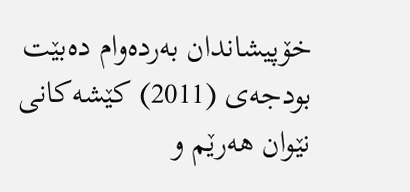خۆپیشاندان به‌رده‌وام ده‌بێت
بودجه‌ی‌ (2011) كێشه‌كانی‌ نێوان هه‌رێم ‌و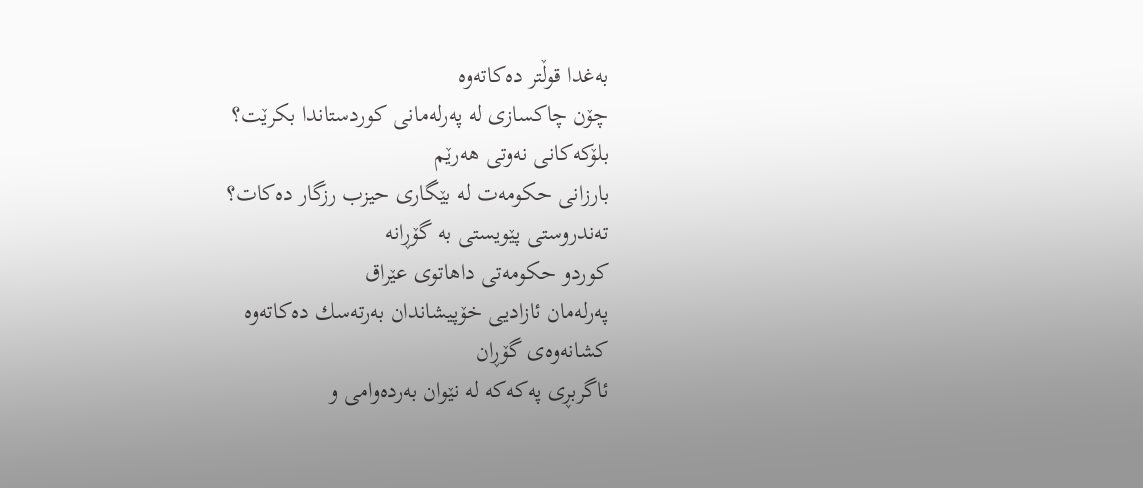به‌غدا قوڵتر ده‌كاته‌وه
چۆن چاکسازی له‌ په‌رله‌مانی کوردستاندا بکرێت؟
بلۆکه‌کانی نه‌وتی هه‌رێم
بارزانی‌ حكومه‌ت له‌ بێگاری‌ حیزب رزگار ده‌كات؟
ته‌ندروستی‌ پێویستی به‌ گۆڕانه‌
کوردو حکومه‌تی داهاتوی عێراق
په‌رله‌مان ‌ئازادیی خۆپیشاندان به‌رته‌سك ده‌کاته‌وه‌
كشانه‌وه‌ی‌ گۆڕان
ئاگربڕی‌ په‌كه‌كه‌ له‌ نێوان به‌رده‌وامی‌ و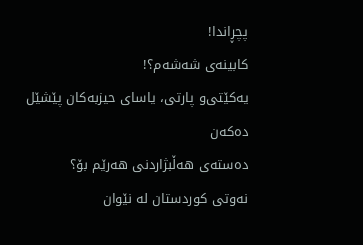پچڕاندا!
كابینه‌ی‌ شه‌شه‌م؟!
یه‌كێتی‌و پارتی‌، یاسای حیزبه‌كان پێشێل ده‌كه‌ن
ده‌سته‌ی‌ هه‌ڵبژاردنی‌ هه‌رێم بۆ؟
نەوتی کوردستان لە نێوان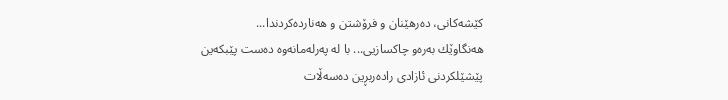کێشەکانی، دەرهێنان و فرۆشتن و هەناردەکردندا...
هه‌نگاوێك به‌ره‌و چاكسازیی‌... با له‌ په‌رله‌مانه‌وه‌ ده‌ست پێبكه‌ین
پێشێلكردنی‌ ئازادی‌ راده‌ربڕین ده‌سه‌ڵات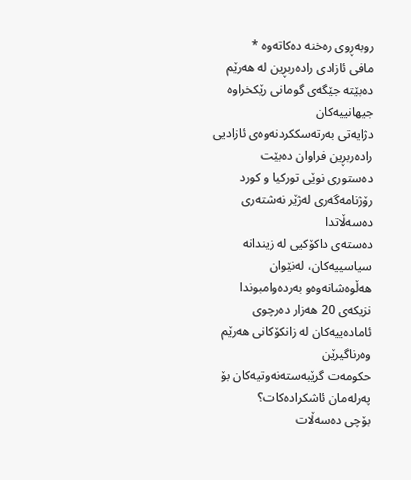روبه‌ڕوی‌ ره‌خنه‌ ده‌كاته‌وه‌ *
مافی ئازادی‌ راده‌ربڕین له‌ هه‌رێم ده‌بێته‌ جێگه‌ی‌ گومانی‌ رێكخراوه‌ جیهانییه‌كان
دژایه‌تی‌ به‌رته‌سككردنه‌وه‌ی‌ ئازادیی‌ راده‌ربڕین فراوان ده‌بێت
ده‌ستوری‌ نوێی‌ توركیا و كورد
رۆژنامه‌گه‌ری‌ له‌ژێر نه‌شته‌ری‌ ده‌سه‌ڵاتدا
ده‌سته‌ی‌ داكۆكیی‌ له‌ زیندانه‌ سیاسییه‌كان، له‌نێوان هه‌ڵوه‌شانه‌وه‌و به‌رده‌وامبوندا
نزیکه‌ی 20 هه‌زار ده‌رچوی ئاماده‌ییه‌کان له‌ زانكۆكانی هه‌رێم وه‌رناگیرێن
حكومه‌ت گرێبه‌سته‌نه‌وتیه‌كان بۆ په‌رله‌مان ئاشكراده‌كات؟
بۆچی‌ ده‌سه‌ڵات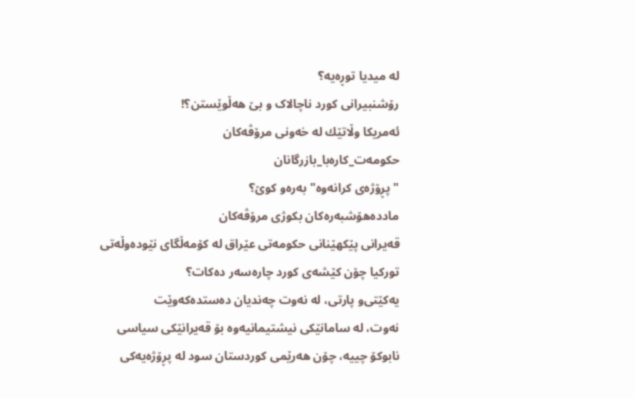له‌ میدیا توڕه‌یه‌؟
رۆشنبیرانی‌ كورد ناچالاک و بێ هه‌ڵوێستن؟!
ئه‌مریكا وڵاتێك له‌ خه‌ونی‌ مرۆڤه‌كان
حكومه‌ت_كاره‌با_بازرگانان
"پڕۆژه‌ی‌ كرانه‌وه‌" به‌ره‌و كوێ‌؟
مادده‌هۆشبه‌ره‌كان بكوژی‌ مرۆڤه‌كان
قه‌یرانی‌ پێكهێنانی‌ حكومه‌تی‌ عێراق له‌ كۆمه‌ڵگای‌ نێوده‌وڵه‌تی‌
توركیا چۆن كێشه‌ی‌ كورد چاره‌سه‌ر ده‌كات؟
یه‌كێتی‌‌و پارتی‌، له‌ نه‌وت چه‌ندیان ده‌ستده‌كه‌وێت
نه‌وت، له‌ سامانێكی نیشتیمانیه‌وه‌ بۆ قه‌یرانێكی سیاسی
نابوكۆ چییه‌، چۆن هه‌رێمی‌ كوردستان سود له‌ پڕۆژه‌یه‌كی‌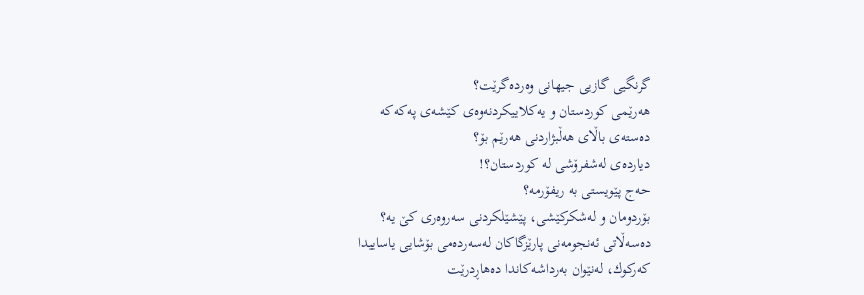گرنگیی‌ گازیی‌ جیهانی‌ وه‌رده‌گرێت؟
هه‌رێمی كوردستان و یه‌كلاییكردنه‌وه‌ی كێشه‌ی په‌كه‌كه‌
ده‌سته‌ی باڵای هه‌ڵبژاردنی هه‌رێم بۆ؟
دیارده‌ی‌ له‌شفرۆشی‌ له‌ كوردستان؟!
حه‌ج پێویستی‌ به‌ ریفۆرمه‌؟
بۆردومان و له‌شكركێشی‌، پێشێلكردنی‌ سه‌روه‌ری‌ كێ یه‌؟
ده‌سه‌ڵاتی ئه‌نجومه‌نی پارێزگاكان له‌سه‌رده‌می بۆشایی یاساییدا
كه‌ركوك، له‌نێوان به‌رداشه‌كاندا ده‌هاڕدرێت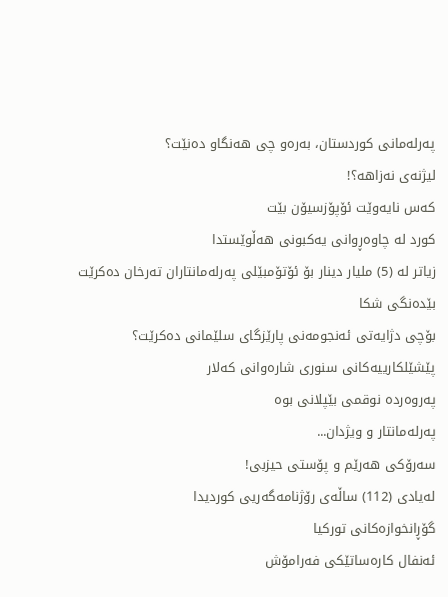په‌رله‌مانی‌ كوردستان، به‌ره‌و چی‌ هه‌نگاو ده‌نێت؟
لیژنه‌ی‌ نه‌زاهه‌؟!
كه‌س نایه‌وێت ئۆپۆزسیۆن بێت
كورد له‌ چاوه‌ڕوانی یه‌كبونی هه‌ڵوێستدا
زیاتر له‌ (5) ملیار دینار بۆ ئۆتۆمبێلی‌ په‌رله‌مانتاران ته‌رخان ده‌كرێت
بێده‌نگی‌ شكا
بۆچی دژایه‌تی ئه‌نجومه‌نی پارێزگای سلێمانی ده‌كرێت؟
پێشێلكارییه‌كانی‌ سنوری‌ شاره‌وانی‌ كه‌لار
په‌روه‌رده‌ نوقمی‌ بێپلانی‌ بوه‌
په‌رله‌مانتار و ویژدان...
سه‌رۆكی‌ هه‌رێم و پۆستی‌ حیزبی‌!
له‌یادی‌ (112) ساڵه‌ی‌ رۆژنامه‌گه‌ریی‌ كوردیدا
گۆڕانخوازه‌كانی‌ توركیا
ئه‌نفال كاره‌ساتێكی‌ فه‌رامۆش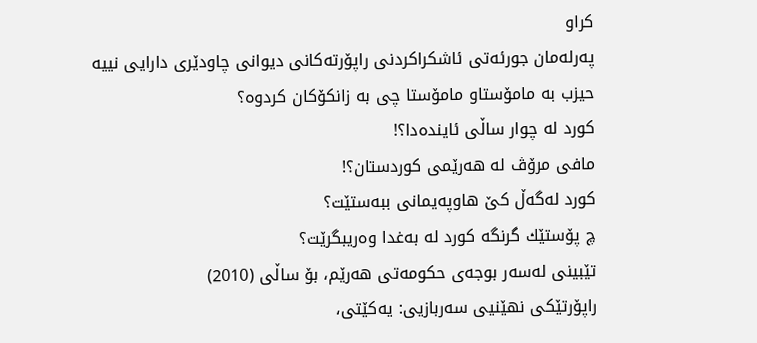كراو
په‌رله‌مان جورئه‌تی‌ ئاشكراكردنی‌ راپۆرته‌كانی‌ دیوانی‌ چاودێری‌ دارایی‌ نییه‌
حیزب به‌ مامۆستا‌و مامۆستا چی‌ به‌ زانكۆكان كردوه‌؟
كورد له‌ چوار ساڵی ئاینده‌دا؟!
مافی‌ مرۆڤ له‌ هه‌رێمی‌ كوردستان؟!
كورد له‌گه‌ڵ كێ هاوپه‌یمانی ببه‌ستێت؟
چ پۆستێك گرنگه‌ كورد له‌ به‌غدا وه‌ریبگرێت؟
تێبینی‌ له‌سه‌ر بوجه‌ی‌ حكومه‌تی‌ هه‌رێم، بۆ ساڵی‌ (2010)
راپۆرتێكی‌ نهێنیی‌ سه‌ربازیی‌: یه‌كێتی‌،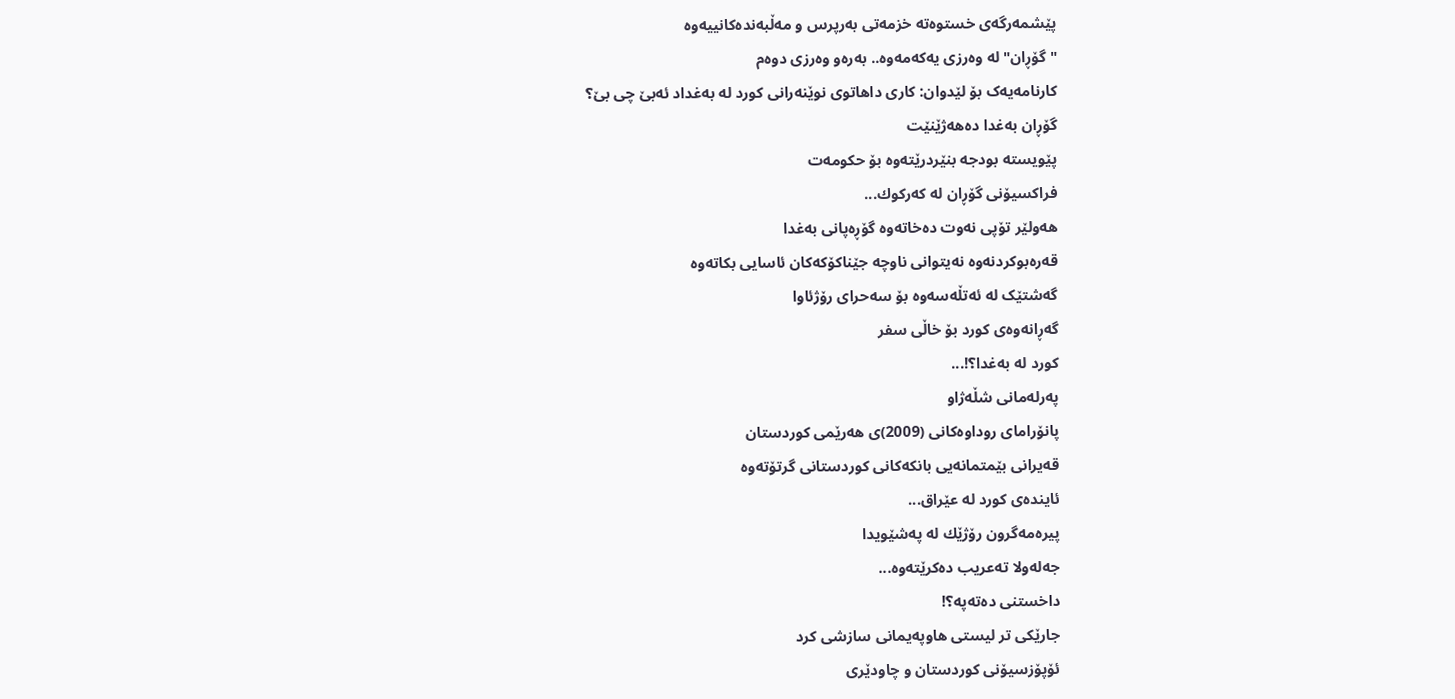پێشمه‌رگه‌ی‌ خستوه‌ته‌ خزمه‌تی‌ به‌رپرس ‌و مه‌ڵبه‌نده‌كانییه‌وه‌
"گۆڕان" له‌ وه‌رزی‌ یه‌كه‌مه‌وه‌.. به‌ره‌و وه‌رزی‌ دوه‌م
کارنامه‌یه‌ک بۆ لێدوان: کاری داهاتوی نوێنه‌رانی کورد له‌ به‌غداد ئه‌بێ چی بێ؟
گۆڕان به‌غدا ده‌هه‌ژێنێت
پێویسته‌ بودجه‌ بنێردرێته‌وه‌ بۆ حكومه‌ت
فراكسیۆنی‌ گۆڕان له‌ كه‌ركوك...
هه‌ولێر تۆپی‌ نه‌وت ده‌خاته‌وه‌ گۆڕه‌پانی‌ به‌غدا
قه‌ره‌بوكردنه‌وه‌ نه‌یتوانی ناوچه‌ جێناكۆكه‌كان ئاسایی‌ بكاته‌وه‌
گه‌شتێک له‌ ئه‌تڵه‌سه‌وه‌ بۆ سه‌حرای رۆژئاوا
گه‌ڕانه‌وه‌ی‌ كورد بۆ خاڵی‌ سفر
كورد له‌ به‌غدا؟!...
په‌رله‌مانی‌ شڵه‌ژاو
پانۆرامای‌ روداوه‌كانی‌ (2009)ی‌ هه‌رێمی‌ كوردستان
قه‌یرانی بێمتمانه‌یی بانكه‌كانی‌ كوردستانی‌ گرتۆته‌وه‌
ئاینده‌ی‌ كورد له‌ عێراق...
پیره‌مه‌گرون رۆژێك له‌ په‌شێویدا
جه‌له‌ولا ته‌عریب ده‌كرێته‌وه‌...
داخستنی‌ ده‌ته‌په‌؟!
جارێكی تر لیستی هاوپه‌یمانی سازشی كرد
ئۆپۆزسیۆنی‌ كوردستان و چاودێری‌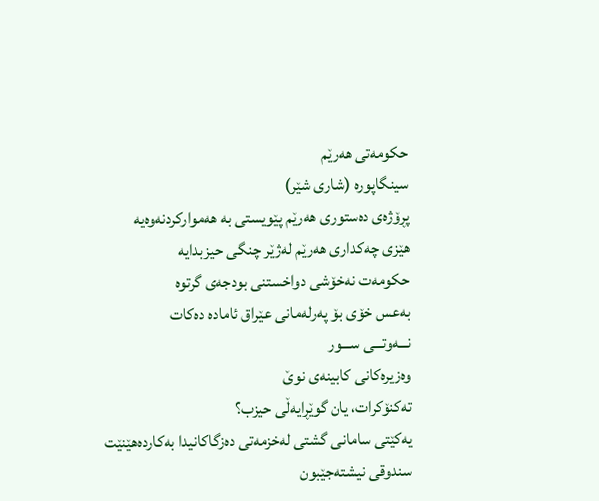حكومه‌تی‌ هه‌رێم
سینگاپوره‌ (شاری شێر)
پڕۆژه‌ی‌ ده‌ستوری‌ هه‌رێم پێویستی‌ به‌ هه‌مواركردنه‌وه‌یه‌
هێزی‌ چه‌كداری‌ هه‌رێم له‌ژێر چنگی‌ حیزبدایه‌
حكومه‌ت نه‌خۆشی‌ دواخستنی‌ بودجه‌ی‌ گرتوه‌
به‌عس خۆی‌ بۆ په‌رله‌مانی‌ عێراق ئاماده‌ ده‌كات
نـــه‌وتـــی‌ ســـور
وه‌زیره‌كانی‌ كابینه‌ی‌ نوێ‌
ته‌كنۆكرات، یان گوێڕایه‌ڵی‌ حیزب؟
یه‌كێتی‌ سامانی‌ گشتی‌ له‌خزمه‌تی‌ ده‌زگاكانیدا به‌كارده‌هێنێت
سندوقی‌ نیشته‌جێبون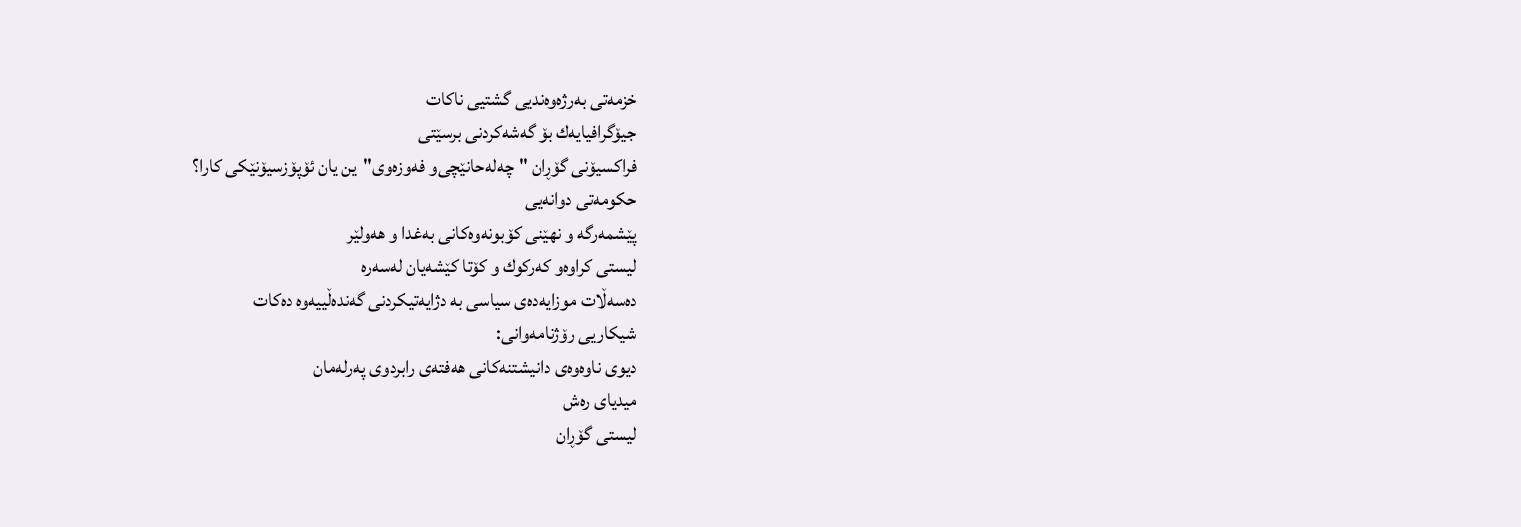خزمه‌تی‌ به‌رژه‌وه‌ندیی‌ گشتیی‌ ناكات
جیۆگرافیایه‌ك بۆ گه‌شه‌كردنی‌ برسێتی‌
فراكسیۆنی‌ گۆڕان "چه‌له‌حانێچی‌‌و فه‌وزه‌وی‌"ین یان ئۆپۆزسیۆنێكی‌ كارا؟
حكومه‌تی‌ دوانه‌یی‌
پێشمه‌رگه‌ و نهێنی‌ كۆبونه‌وه‌كانی‌ به‌غدا و هه‌ولێر
لیستی‌ كراوه‌‌و كه‌ركوك ‌و كۆتا كێشه‌یان له‌سه‌ره‌
ده‌سه‌ڵات موزایه‌ده‌ی‌ سیاسی‌ به‌ دژایه‌تیكردنی‌ گه‌نده‌ڵییه‌وه‌ ده‌كات
شیكاریی رۆژنامه‌وانی‌:
دیوی‌ ناوه‌وه‌ی‌ دانیشتنه‌كانی‌ هه‌فته‌ی‌ رابردوی‌ په‌رله‌مان
میدیای‌ ره‌ش
لیستی‌ گۆڕان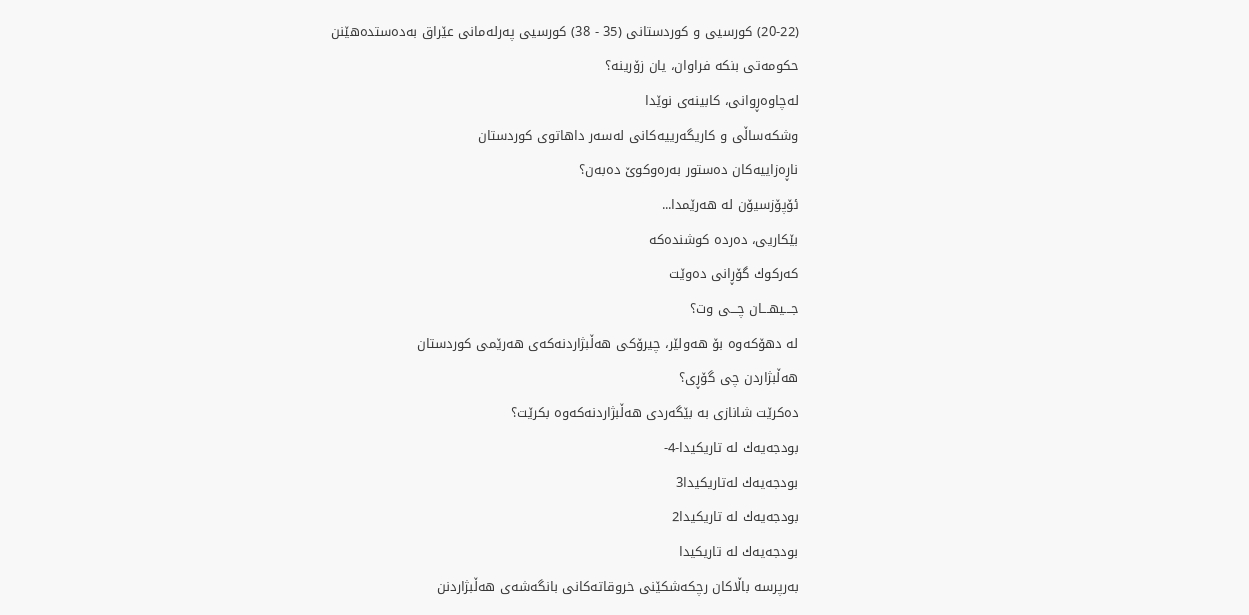(20-22) كورسیی‌ و كوردستانی‌ (35 - 38) كورسیی په‌رله‌مانی‌ عێراق به‌ده‌ستده‌هێنن
حكومه‌تی‌ بنكه‌ فراوان، یان زۆرینه‌؟
له‌چاوه‌ڕوانی، كابینه‌ی‌ نوێدا
وشکه‌ساڵی ‌و کاریگه‌رییه‌کانی له‌سه‌ر داهاتوی کوردستان
ناڕه‌زاییه‌كان ده‌ستور به‌ره‌وكوێ‌ ده‌به‌ن؟
ئۆپۆزسیۆن له‌ هه‌رێمدا...
بێكاریی‌، ده‌رده‌ كوشنده‌كه‌
كه‌ركوك گۆڕانی‌ ده‌وێت
جـــیهـــان چـــی‌ ‌وت؟
له‌ دهۆكه‌وه‌ بۆ هه‌ولێر، چیرۆكی‌ هه‌ڵبژاردنه‌كه‌ی‌ هه‌رێمی‌ كوردستان
هه‌ڵبژاردن چی‌ گۆڕی‌؟
ده‌كرێت شانازی‌ به‌ بێگه‌ردی‌ هه‌ڵبژاردنه‌كه‌وه‌ بكرێت؟
بودجه‌یه‌ك له‌ تاریكیدا-4-
بودجه‌یه‌ك له‌تاریكیدا3
بودجه‌یه‌ك له‌ تاریكیدا2
بودجه‌یه‌ك له‌ تاریكیدا
به‌رپرسه‌ باڵاكان رچكه‌شكێنی خروقاته‌كانی‌ بانگه‌شه‌ی‌ هه‌ڵبژاردنن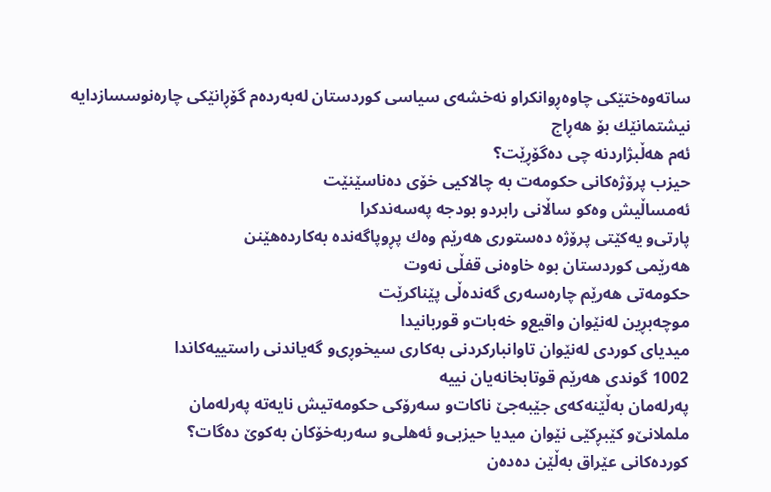ساته‌وه‌ختێكی‌ چاوه‌ڕوانكراو نه‌خشه‌ی‌ سیاسی‌ كوردستان له‌به‌رده‌م گۆڕانێكی‌ چاره‌نوسسازدایه‌
نیشتمانێك بۆ هه‌ڕاج
ئه‌م هه‌ڵبژاردنه‌ چی‌ ده‌گۆڕێت؟
حیزب پرۆژه‌كانی‌ حكومه‌ت به‌ چالاكیی خۆی ده‌ناسێنێت
ئه‌مساڵیش وه‌كو ساڵانی‌ رابردو بودجه‌ په‌سه‌ندكرا
پارتی‌‌و یه‌كێتی‌ پرۆژه‌ ده‌ستوری‌ هه‌رێم وه‌ك پڕوپاگه‌نده‌ به‌كارده‌هێنن
هه‌رێمی‌ كوردستان بوه‌ خاوه‌نی‌ قفڵی‌ نه‌وت
حكومه‌تی‌ هه‌رێم چاره‌سه‌ری‌ گه‌نده‌ڵی‌ پێناكرێت
موچه‌بڕین له‌نێوان واقیع‌و خه‌بات‌و قوربانیدا
میدیای‌ كوردی‌ له‌نێوان تاوانباركردنی‌ به‌كاری‌ سیخوڕی‌‌و گه‌یاندنی‌ راستییه‌كاندا
1002 گوندی‌ هه‌رێم قوتابخانه‌یان نییه‌
په‌رله‌مان به‌ڵێنه‌كه‌ی‌ جێبه‌جێ‌ ناكات‌و سه‌رۆكی‌ حكومه‌تیش نایه‌ته‌ په‌رله‌مان
ململانێ‌و كێبڕكێی نێوان میدیا حیزبی‌و ئه‌هلی‌و سه‌ربه‌خۆكان به‌كوێ ده‌گات؟
كورده‌كانی عێراق به‌ڵێن ده‌ده‌ن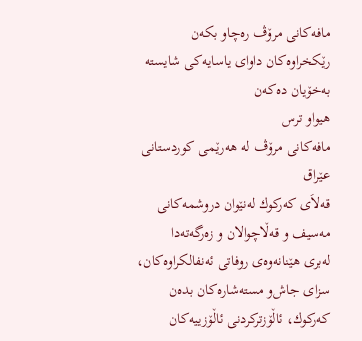مافه‌كانی مرۆڤ ره‌چاو بكه‌ن
رێكخراوه‌كان داوای‌ یاسایه‌كی‌ شایسته‌ به‌خۆیان ده‌كه‌ن
هیواو ترس
مافه‌كانی‌ مرۆڤ له‌ هه‌رێمی‌ كوردستانی‌ عێراق
قه‌لاَی كه‌ركوك له‌نێوان دروشمه‌كانی مه‌سیف و قه‌ڵاچوالان و زه‌رگه‌ته‌دا
له‌بری هێنانه‌وه‌ی روفاتی ئه‌نفالكراوه‌كان، سزای جاش‌و مسته‌شاره‌كان بده‌ن
كه‌ركوك، ئاڵۆزتركردنی ئاڵۆزییه‌كان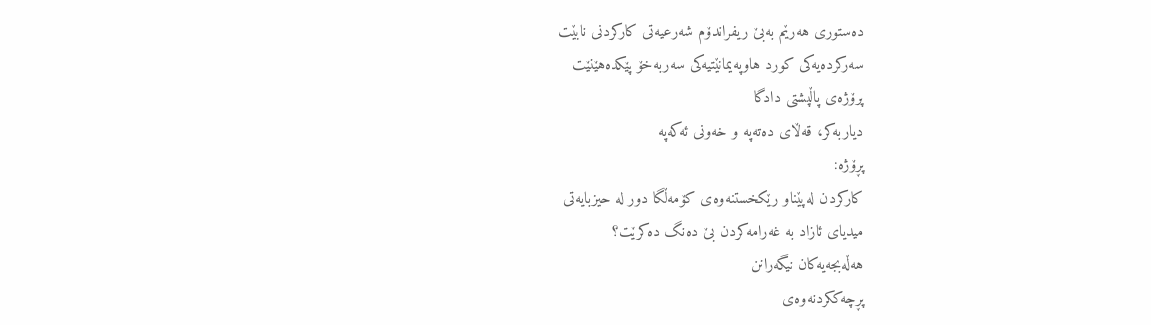ده‌ستوری‌ هه‌رێم به‌بێ‌ ریفراندۆم شه‌رعیه‌تی‌ كاركردنی‌ نابێت
سه‌ركرده‌یه‌كی كورد هاوپه‌یمانێتیه‌کی سه‌ربه‌خۆ پێكده‌هێنێت
پرۆژه‌ی‌ پاڵپشتی‌ دادگا
دیاربه‌كر، قه‌ڵای‌ ده‌ته‌په‌ ‌و خه‌ونی‌ ئه‌كه‌په‌
پڕۆژه‌:
کارکردن له‌پێناو رێکخستنه‌وه‌ی کۆمه‌ڵگا دور له‌ حیزبایه‌تی
میدیای‌ ئازاد به‌ غه‌رامه‌كردن بێ‌ ده‌نگ ده‌كرێت؟
هه‌ڵه‌بجه‌یه‌كان نیگه‌رانن
پڕچه‌ككردنه‌وه‌ی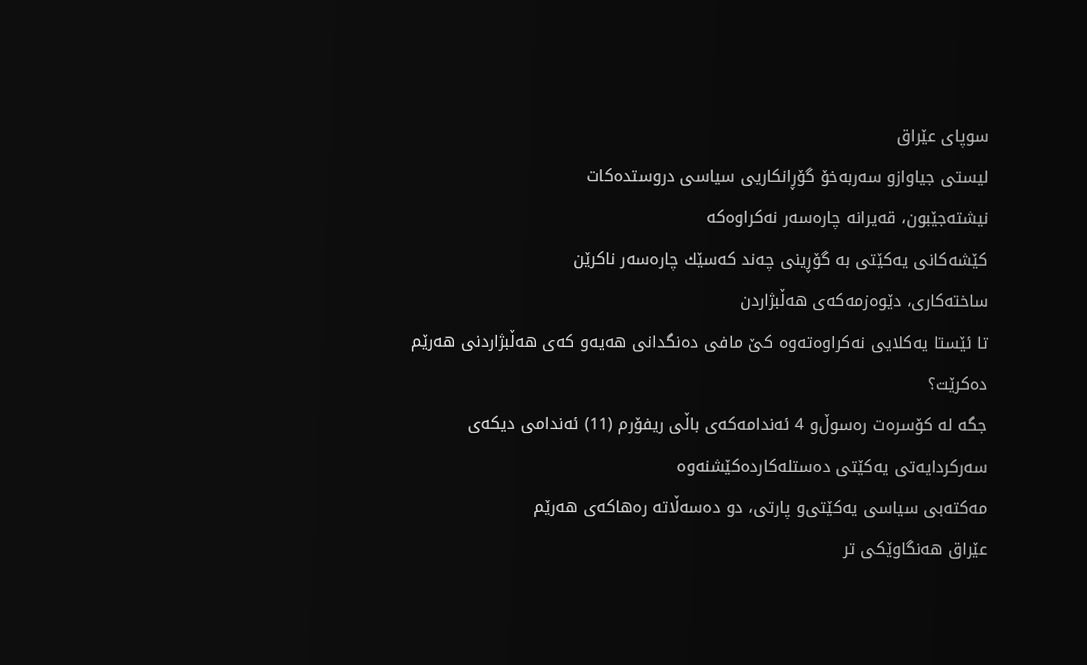سوپای عێراق
لیستی‌ جیاواز‌و سه‌ربه‌خۆ گۆڕانكاریی‌ سیاسی‌ دروستده‌كات
نیشته‌جێبون، قه‌یرانه‌ چاره‌سه‌ر نه‌كراوه‌كه‌
كێشه‌كانی‌ یه‌كێتی‌ به‌ گۆڕینی‌ چه‌ند كه‌سێك چاره‌سه‌ر ناكرێن
ساخته‌كاری‌، دێوه‌زمه‌كه‌ی‌ هه‌ڵبژاردن
تا ئێستا یه‌كلایی‌ نه‌كراوه‌ته‌وه‌ كێ‌ مافی‌ ده‌نگدانی‌ هه‌یه‌‌و كه‌ی‌ هه‌ڵبژاردنی‌ هه‌رێم ده‌كرێت؟
جگه‌ له‌ كۆسره‌ت ره‌سوڵ‌و 4 ئه‌ندامه‌كه‌ی‌ باڵی‌ ریفۆرم (11) ئه‌ندامی‌ دیكه‌ی‌ سه‌ركردایه‌تی‌ یه‌كێتی‌ ده‌ستله‌كارده‌كێشنه‌وه‌
مه‌كته‌بی‌ سیاسی‌ یه‌كێتی‌‌و پارتی‌، دو ده‌سه‌ڵاته‌ ره‌هاكه‌ی‌ هه‌رێم
عێراق هه‌نگاوێكی‌ تر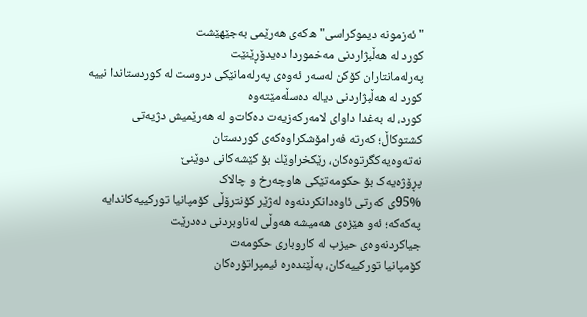"ئه‌زمونه‌ دیموكراسی"ه‌كه‌ی‌ هه‌رێمی‌ به‌جێهێشت
كورد له‌ هه‌ڵبژاردنی‌ مه‌خموردا ده‌یدۆڕێنێت
په‌رله‌مانتاران كۆكن له‌سه‌ر ئه‌وه‌ی‌ په‌رله‌مانێكی‌ دروست له‌ كوردستاندا نییه‌
كورد له‌ هه‌ڵبژاردنی‌ دیاله‌ ده‌سڵه‌مێته‌وه‌
كورد، له‌ به‌غدا داوای‌ لامه‌ركه‌زیه‌ت ده‌كات‌و له‌ هه‌رێمیش دژیه‌تی‌
كشتوكاڵ‌؛ كه‌رته‌ فه‌رامۆشكراوه‌كه‌ی‌ كوردستان
نه‌ته‌وه‌یه‌كگرتوه‌كان، رێكخراوێك بۆ كێشه‌كانی‌ دوێنێ‌
پڕۆژه‌یه‌ک بۆ حکومه‌تێکی هاوچه‌رخ و چالاک
95%ی‌ كه‌رتی‌ ئاوه‌دانكردنه‌وه‌ له‌ژێر كۆنترۆڵی‌ كۆمپانیا توركییه‌كاندایه‌
په‌كه‌كه‌؛ ئه‌و هێزه‌ی‌ هه‌میشه‌ هه‌وڵی‌ له‌ناوبردنی‌ ده‌درێت
جیاكردنه‌وه‌ی‌ حیزب له‌ كاروباری‌ حكومه‌ت
كۆمپانیا توركییه‌كان، به‌ڵێنده‌ره‌ ئیمپراتۆره‌كان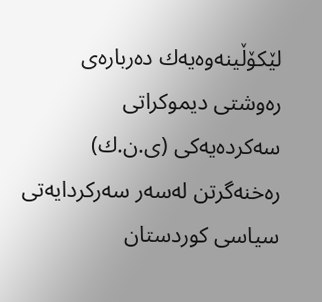لێکۆڵینه‌وه‌یه‌ك‌ ده‌رباره‌ی ره‌وشتی دیموکراتی
سه‌كرده‌یه‌كی (ی‌.ن.ك) ره‌خنه‌گرتن له‌سه‌ر سه‌ركردایه‌تی‌ سیاسی كوردستان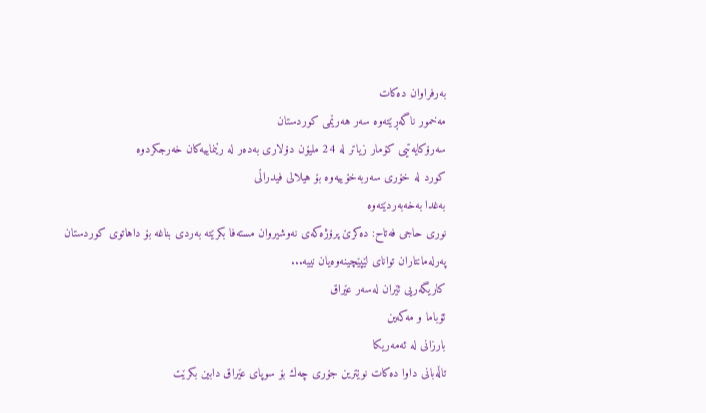به‌رفراوان ده‌كات
مه‌خمور ناگه‌ڕێته‌وه‌ سه‌ر هه‌رێمی‌ كوردستان
سه‌رۆكایه‌تیی‌ كۆمار زیاتر له‌ 24 ملیۆن دۆلاری‌ به‌ده‌ر له‌ رێنماییه‌كان خه‌رجكردوه‌
كورد له‌ خۆری‌ سه‌ربه‌خۆییه‌وه‌ بۆ هیلالی‌ فیدراڵی‌
به‌غدا به‌خه‌به‌ردێته‌وه‌
نوری‌ حاجی‌ فه‌تاح: ده‌كرێ‌ پرۆژه‌كه‌ی‌ نه‌وشیروان مسته‌فا بكرێته‌ به‌ردی‌ بناغه‌ بۆ داهاتوی‌ كوردستان
په‌رله‌مانتاران توانای‌ لێپێچینه‌وه‌یان نییه‌...
كاریگه‌ریی ئێران له‌سه‌ر عێراق
ئۆباما و مه‌كه‌ین
بارزانی‌ له‌ ئه‌مه‌ریكا
تاڵه‌بانی‌ داوا ده‌كات نوێترین جۆری‌ چه‌ك بۆ سوپای‌ عێراق دابین بكرێت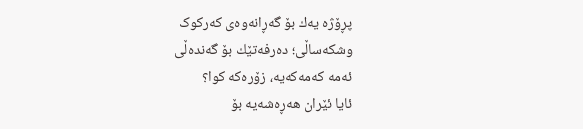پڕۆژه یه‌ك‌ بۆ گه‌ڕانه‌وه‌ی که‌رکوک
وشكه‌ساڵی‌؛ ده‌رفه‌تێك بۆ گه‌نده‌ڵی‌
ئه‌مه‌ كه‌مه‌كه‌یه‌، زۆره‌كه‌ كوا؟
ئایا ئێران‌ هه‌ڕه‌شه‌یه‌ بۆ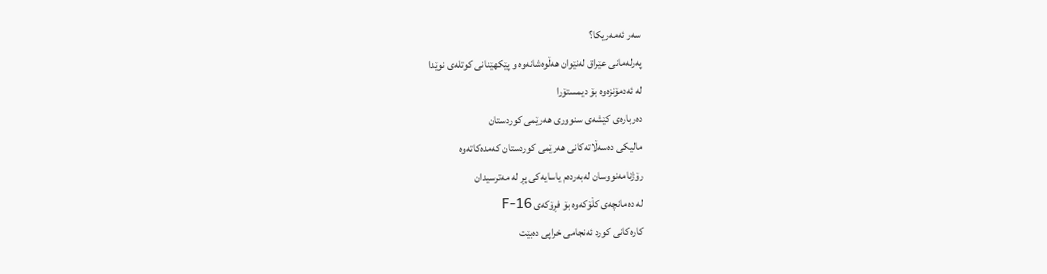سه‌ر ئه‌مه‌ریكا؟
په‌رله‌مانی‌ عێراق له‌نێوان هه‌ڵوه‌شانه‌وه‌ ‌و پێكهێنانی‌ كوتله‌ی‌ نوێدا
له‌ ئه‌دمۆنزه‌وه‌ بۆ دیمستۆرا
ده‌رباره‌ی‌ كێشه‌ی‌ سنووری‌ هه‌رێمی‌ كوردستان
مالیكی‌ ده‌سه‌ڵاته‌كانی‌ هه‌رێمی‌ كوردستان كه‌مده‌كاته‌وه‌
رۆژنامه‌نووسان له‌به‌رده‌م یاسایه‌كی‌ پڕ له‌ مه‌ترسیدان
له‌ ده‌مانچه‌ی‌ كڵۆكه‌وه‌ بۆ فڕۆكه‌ی‌ F-16
كاره‌كانی‌ كورد ئه‌نجامی‌ خراپی‌ ده‌بێت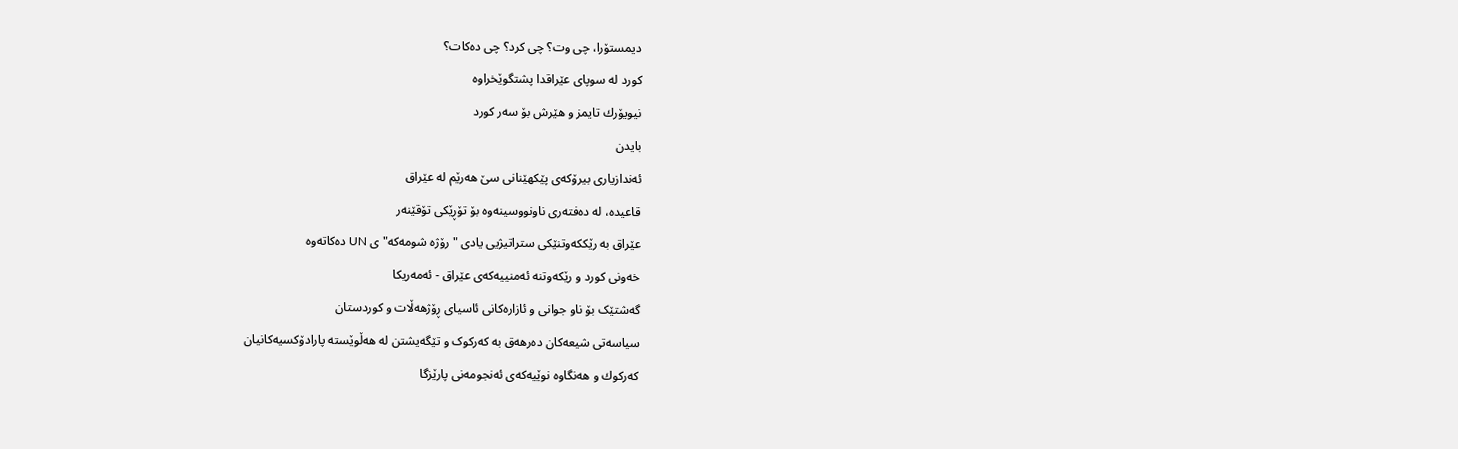دیمستۆرا، چی‌ وت؟ چی كرد؟ چی ده‌كات؟
كورد له‌ سوپای‌ عێراقدا پشتگوێخراوه‌
نیویۆرك تایمز و هێرش بۆ سه‌ر كورد
بایدن
ئه‌ندازیاری بیرۆکه‌ی پێکهێنانی سێ هه‌رێم له‌ عێراق
قاعیده‌، له‌ ده‌فته‌ری‌ ناونووسینه‌وه‌ بۆ تۆڕێكی‌ تۆقێنه‌ر
عێراق به‌ رێككه‌وتنێكی‌ ستراتیژیی‌ یادی‌ "رۆژه‌ شومه‌كه‌"ی‌ UN ده‌كاته‌وه‌
خه‌ونی‌ كورد و رێكه‌وتنه‌ ئه‌منییه‌كه‌ی‌ عێراق - ئه‌مه‌ریكا
گه‌شتێک بۆ‌ ناو جوانی و ئازاره‌کانی ئاسیای ڕۆژهه‌ڵات و کوردستان
سیاسه‌تی شیعه‌کان ده‌رهه‌ق به‌ که‌رکوک و تێگه‌یشتن له‌ هه‌ڵوێسته‌ پارادۆکسیه‌کانیان‌
كه‌ركوك و هه‌نگاوه‌ نوێیه‌كه‌ی ئه‌نجومه‌نی پارێزگا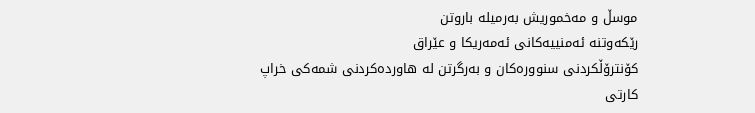موسڵ و مه‌خموریش به‌رمیله‌ باروتن
رێكه‌وتنه‌ ئه‌منییه‌كانی‌ ئه‌مه‌ریكا و عێراق
كۆنترۆڵكردنی سنووره‌كان و به‌رگرتن له‌ هاورده‌كردنی شمه‌كی خراپ
كارتی‌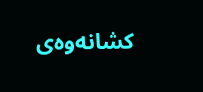كشانه‌وه‌ی‌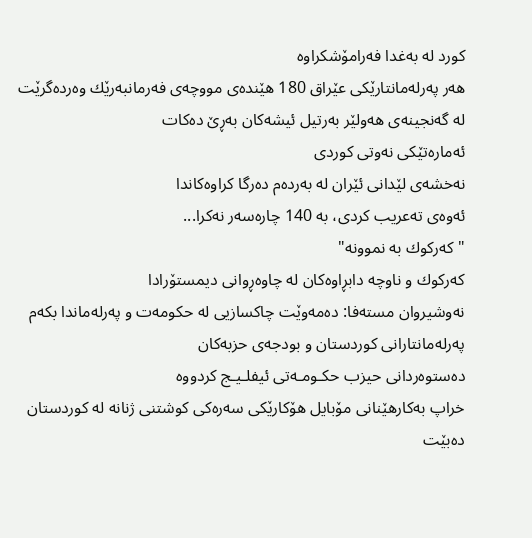كورد له‌ به‌غدا فه‌رامۆشكراوه‌
هه‌ر په‌رله‌مانتارێكی‌ عێراق 180 هێنده‌ی‌ مووچه‌ی‌ فه‌رمانبه‌رێك وه‌رده‌گرێت
له‌ گه‌نجینه‌ی هه‌ولێر به‌رتیل ئیشه‌كان به‌ڕێ‌ ده‌كات
ئه‌ماره‌تێكی‌ نه‌وتی‌ كوردی‌
نه‌خشه‌ی لێدانی ئێران له‌ به‌رده‌م ده‌رگا كراوه‌كاندا
ئه‌وه‌ی‌ ته‌عریب كردی‌، به‌ 140 چاره‌سه‌ر نه‌كرا...
"كه‌ركوك به‌ نموونه‌"
كه‌ركوك و ناوچه‌ دابڕاوه‌كان له‌ چاوه‌ڕوانی دیمستۆرادا
نه‌وشیروان مسته‌فا: ده‌مه‌وێت چاكسازیی‌ له‌ حكومه‌ت و په‌رله‌ماندا بكه‌م
په‌رله‌مانتارانی كوردستان و بودجه‌ی حزبه‌كان
ده‌ستوه‌ردانی‌ حیزب حكـومـه‌تی‌ ئیفلـیـج كردووه‌
خراپ به‌كارهێنانی‌ مۆبایل هۆكارێكی‌ سه‌ره‌كی كوشتنی‌ ژنانه‌ له‌ كوردستان
ده‌بێت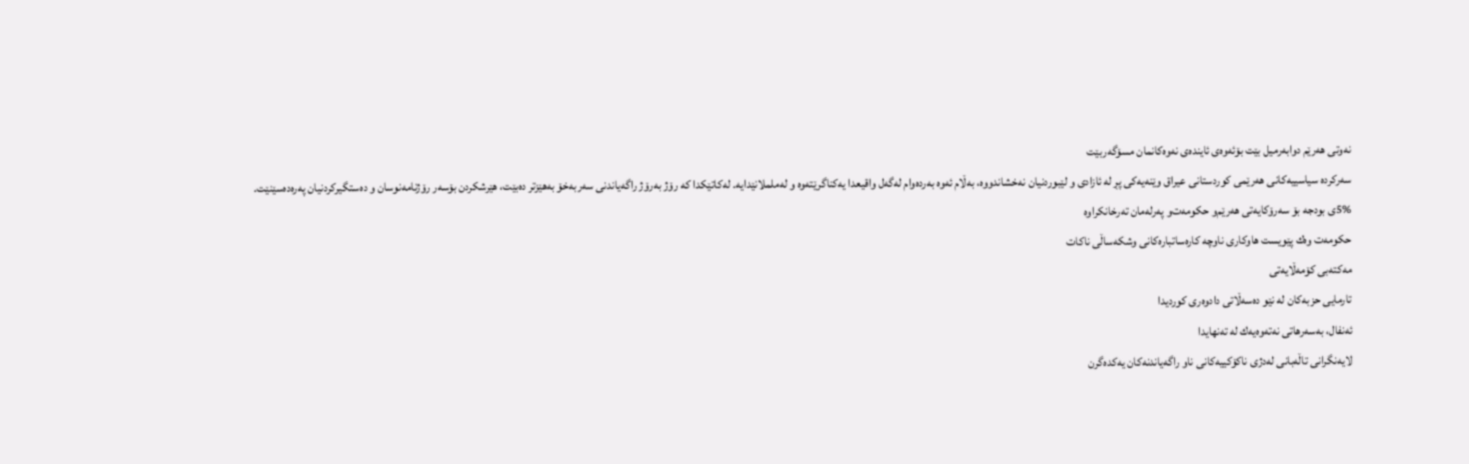نه‌وتی‌ هه‌رێم دوابه‌رمیل بێت بۆئه‌وه‌ی‌ ئاینده‌ی‌ نه‌وه‌كانمان مسۆگه‌ربێت
سه‌ركرده‌ سیاسییه‌كانی هه‌رێمی كوردستانی عیراق وێنه‌یه‌كی پڕ له‌ ئازادی و لێبوردنیان نه‌خشاندووه‌، به‌ڵام ئه‌وه‌ به‌رده‌وام له‌گه‌ل واقیعدا یه‌كناگرێته‌وه‌ و له‌ململانێدایه‌. له‌كاتێكدا كه‌ رۆژ به‌رۆژ راگه‌یاندنی سه‌ربه‌خۆ به‌هێزتر ده‌بێت، هێرشكردن بۆسه‌ر رۆژنامه‌نوسان و ده‌ستگیركردنیان په‌ره‌ده‌سێنێت.
5%ی‌ بودجه‌ بۆ سه‌رۆكایه‌تی‌ هه‌رێم‌و حكومه‌ت‌و په‌رله‌مان ته‌رخانكراوه‌
حكومه‌ت وه‌ك پێویست هاوكاری‌ ناوچه‌ كاره‌ساتباره‌كانی‌ وشكه‌ساڵی‌ ناكات
مه‌كته‌بی‌ كۆمه‌ڵایه‌تی‌
تارمایی‌ حزبه‌كان له‌ نێو ده‌سه‌ڵاتی‌ دادوه‌ری کوردیدا
ئه‌نفال، به‌سه‌رهاتی نه‌ته‌وه‌یه‌ك له‌ ته‌نهایدا
لایه‌نگرانی‌ تاڵه‌بانی‌ له‌دژی‌ ناكۆكییه‌كانی‌ ناو راگه‌یاندنه‌كان یه‌كده‌گرن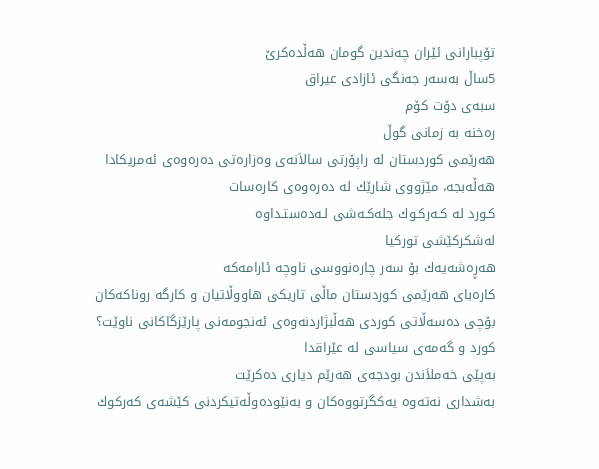تۆپبارانی‌ ئێران چه‌ندین گومان هه‌ڵده‌كرێ‌
5ساڵ به‌سه‌ر جه‌نگی‌ ئازادی‌ عیراق
سبه‌ی دۆت كۆم
ره‌خنه‌ به‌ زمانی‌ گوڵ
هه‌رێمی‌ كوردستان له‌ راپۆرتی‌ سالاَنه‌ی‌ وه‌زاره‌تی‌ ده‌ره‌وه‌ی‌ ئه‌مریكادا
هه‌ڵه‌بجه‌، مێژووی شارێك له‌ ده‌ره‌وه‌ی كاره‌سات
كـورد له‌ كـه‌ركـوك جله‌كـه‌شی‌ لـه‌ده‌ستـداوه‌
له‌شكركێشی توركیا
هه‌ڕه‌شه‌یه‌ك بۆ سه‌ر چاره‌نووسی ناوچه‌ ئارامه‌كه‌
كاره‌بای هه‌رێمی كوردستان ماڵی تاریكی هاووڵاتیان و كارگه‌ روناكه‌كان
بۆچی‌ ده‌سه‌ڵاتی‌ كوردی‌ هه‌ڵبژاردنه‌وه‌ی‌ ئه‌نجومه‌نی پارێزگاكانی ناوێت؟
كورد و گه‌مه‌ی‌ سیاسی‌ له‌ عێراقدا
به‌پێی‌ خه‌ملاَندن بودجه‌ی‌ هه‌رێم دیاری‌ ده‌كرێت
به‌شداری نه‌ته‌وه‌ یه‌كگرتووه‌كان و به‌نێوده‌وڵه‌تیكردنی كێشه‌ی كه‌ركوك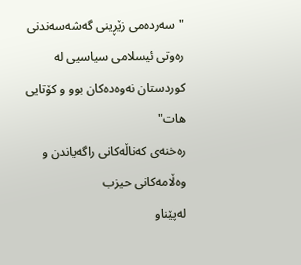"سه‌رده‌می‌ زێڕینی‌ گه‌شه‌سه‌ندنی‌ ره‌وتی‌ ئیسلامی‌ سیاسیی‌ له‌ كوردستان نه‌وه‌ده‌كان بوو و كۆتایی‌ هات"
ره‌خنه‌ی كه‌ناڵه‌كانی راگه‌یاندن و وه‌ڵامه‌كانی حیزب
له‌پێناو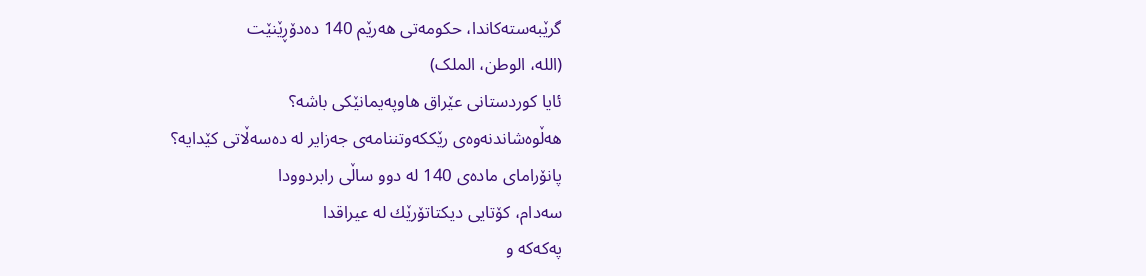گرێبه‌سته‌كاندا، حكومه‌تی‌ هه‌رێم 140 ده‌دۆڕێنێت
(الله‌، الوطن، الملک)
ئایا كوردستانی‌ عێراق هاوپه‌یمانێكی‌ باشه‌؟
هه‌ڵوه‌شاندنه‌وه‌ی‌ رێككه‌وتننامه‌ی‌ جه‌زایر له‌ ده‌سه‌ڵاتی‌ كێدایه‌؟
پانۆرامای‌ ماده‌ی‌ 140 له‌ دوو ساڵی‌ رابردوودا
سه‌دام، كۆتایی دیكتاتۆرێك له‌ عیراقدا
په‌كه‌كه‌ و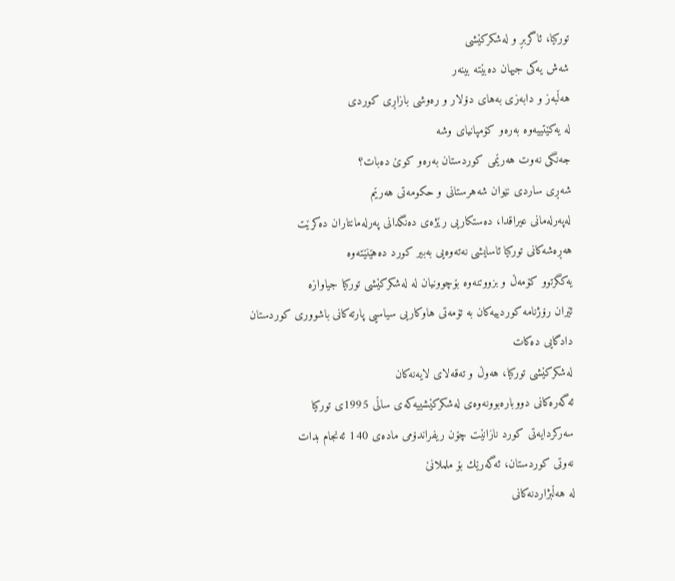توركیا، ئاگربڕ و له‌شكركێشی‌
شه‌ش یه‌كی‌ جیهان ده‌بێته‌ بینه‌ر
هه‌ڵبه‌ز و دابه‌زی به‌های دۆلار و ره‌وشی بازاڕی كوردی
له‌ یه‌کێتییه‌وه‌ به‌ره‌و کۆمپانیای وشه‌
جه‌نگی‌ نه‌وت هه‌رێمی‌ كوردستان به‌ره‌و كوێ‌ ده‌بات؟
شه‌ڕی‌ ساردی‌ نێوان شه‌هرستانی‌ ‌و حكومه‌تی‌ هه‌رێم
له‌په‌رله‌مانی‌ عیراقدا، ده‌ستكاریی‌ رێژه‌ی‌ ده‌نگدانی‌ په‌رله‌مانتاران ده‌كرێت
هه‌ڕه‌شه‌كانی توركیا ئاسایشی نه‌ته‌وه‌یی به‌بیر كورد ده‌هێنێته‌وه‌
یه‌كگرتوو كۆمه‌ڵ‌ ‌و بزووتنه‌وه‌ بۆچوونیان له‌ له‌شكركێشی‌ توركیا جیاوازه‌
ئێران رۆژنامه‌ كوردییه‌كان به‌ تۆمه‌تی هاوكاریی سیاسیی پارته‌كانی‌ باشووری‌ كوردستان دادگایی ده‌كات
له‌شكركێشی توركیا، هه‌وڵ‌ و ته‌قه‌لای لایه‌نه‌كان
ئه‌گه‌ره‌كانی‌ دووباره‌بوونه‌وه‌ی‌ له‌شكركێشییه‌كه‌ی‌ ساڵی‌ 1995ی‌ توركیا
سه‌ركردایه‌تی‌ كورد نازانێت چۆن ریفراندۆمی‌ ماده‌ی‌ 140 ئه‌نجام بدات
نه‌وتی‌ كوردستان، ئه‌گه‌رێك بۆ ململانێ‌
له‌ هه‌ڵبژاردنه‌كانی‌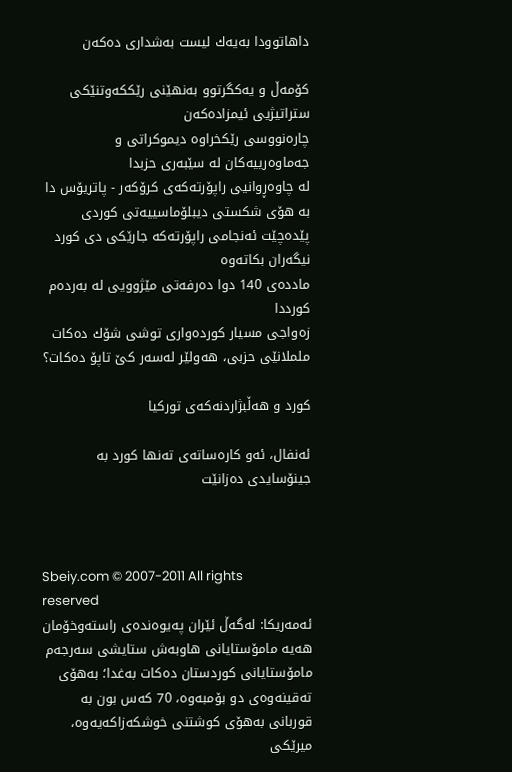داهاتوودا به‌یه‌ك لیست به‌شداری‌ ده‌كه‌ن

كۆمه‌ڵ ‌‌و یه‌كگرتوو به‌نهێنی‌ رێككه‌وتنێكی‌ ستراتیژیی‌ ئیمزاده‌كه‌ن
چاره‌نووسی‌ رێكخراوه‌ دیموكراتی و جه‌ماوه‌رییه‌كان له‌ سێبه‌ری‌ حزبدا
له‌ چاوه‌ڕوانیی‌ راپۆرته‌كه‌ی‌ كرۆكه‌ر - پاتریۆس دا
به‌ هۆی‌ شكستی‌ دیبلۆماسییه‌تی‌ كوردی پێده‌چێت ئه‌نجامی‌ راپۆرته‌كه‌ جارێكی‌ دی‌ كورد نیگه‌ران بكاته‌وه‌
مادده‌ی‌ 140 دوا ده‌رفه‌تی مێژوویی له‌ به‌رده‌م کورددا
زه‌واجی‌ مسیار كورده‌واری‌ توشی‌ شۆك ده‌كات
ململانێی‌ حزبی‌، هه‌ولێر له‌سه‌ر كێ‌ تاپۆ ده‌كات؟

کورد و هه‌ڵبژاردنه‌که‌ی تورکیا

ئه‌نفال، ئه‌و کاره‌ساته‌ی ته‌نها کورد به‌ جینۆسایدی ده‌زانێت



Sbeiy.com © 2007-2011 All rights reserved
ئه‌مه‌ریكا: له‌گه‌ڵ ئێران په‌یوه‌نده‌ی‌ راسته‌وخۆمان هه‌یه‌ مامۆستایانی هاوبه‌ش ستایشی سه‌رجه‌م مامۆستایانی‌ كوردستان ده‌كات به‌غدا؛ به‌هۆی ته‌قینه‌وه‌ی دو بۆمبه‌وه، 70 كه‌س بون به‌ قوربانی‌ به‌هۆی‌ كوشتنی‌ خوشكه‌زاكه‌یه‌وه‌، میرێكی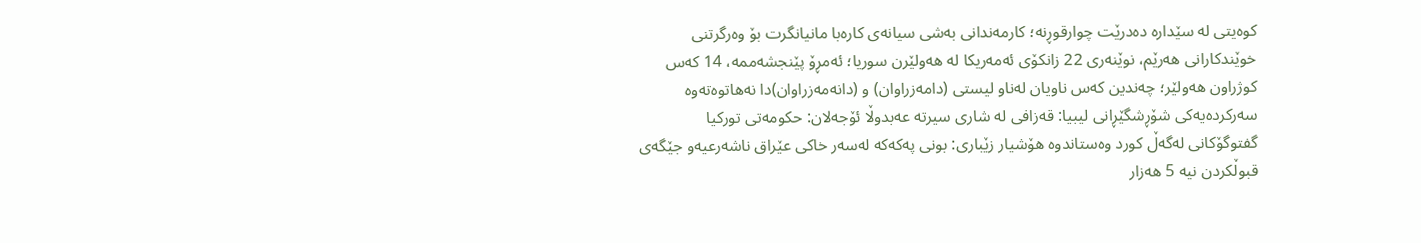كوه‌یتی‌ له‌ سێداره‌ ده‌درێت چوارقوڕنه‌؛ كارمه‌ندانی به‌شی سیانه‌ی كاره‌با مانیانگرت بۆ وه‌رگرتنی خوێندكارانی هه‌رێم، نوێنه‌ری‌ 22 زانكۆی‌ ئه‌مه‌ریكا له‌ هه‌ولێرن سوریا؛ ئه‌مڕۆ پێنجشه‌ممه‌، 14 كه‌س كوژراون هه‌ولێر؛ چه‌ندین كه‌س ناویان له‌ناو ليستى (دامه‌زراوان) و (دانه‌مه‌زراوان)دا نه‌هاتوه‌ته‌وه‌ سه‌ركرده‌یه‌كی شۆڕشگێڕانی‌ لیبیا: قه‌زافی له‌ شاری‌ سیرته‌ عه‌بدوڵا ئۆجه‌لان: حكومه‌تی‌ توركیا گفتوگۆكانی‌ له‌گه‌ڵ كورد وه‌ستاندوه‌ هۆشیار زێباری‌: بونی په‌كه‌كه‌ له‌سه‌ر خاكی عێراق ناشه‌رعیه‌و جێگه‌ی‌ قبوڵكردن نیه‌ 5 هه‌زار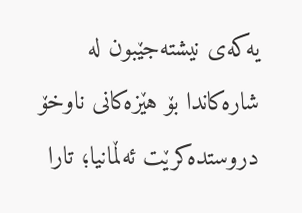یه‌كه‌ی‌ نیشته‌جێبون له‌ شاره‌كاندا بۆ هێزه‌كانی ناوخۆ دروستده‌كرێت ئه‌ڵمانیا؛ تارا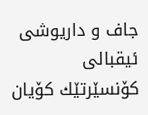جاف و داریوشی‌ ئیقبالی‌ كۆنسێرتێك كۆیان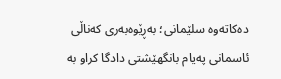ده‌كاته‌وه‌ سلێمانی؛ به‌ڕێوه‌به‌ری كه‌ناڵی ئاسمانی په‌یام بانگهێشتی دادگا کراو به‌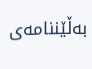به‌ڵێننامه‌ی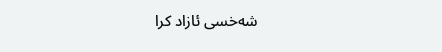شه‌خسی ئازاد کرا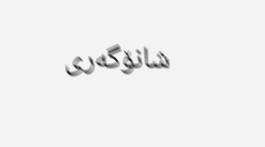شانۆگه‌ری‌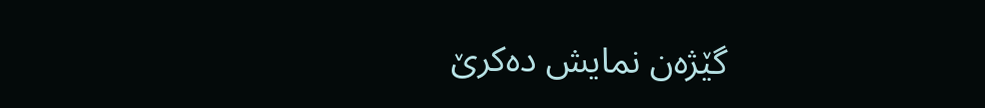گێژه‌ن نمایش ده‌كرێ